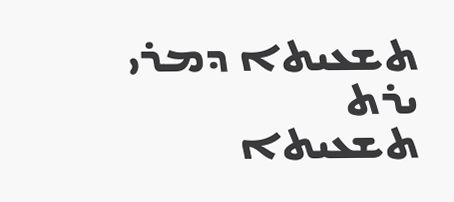ܬܫܥܝܬܐ ܕܡܪܝ ܝܪܬ
ܬܫܥܝܬܐ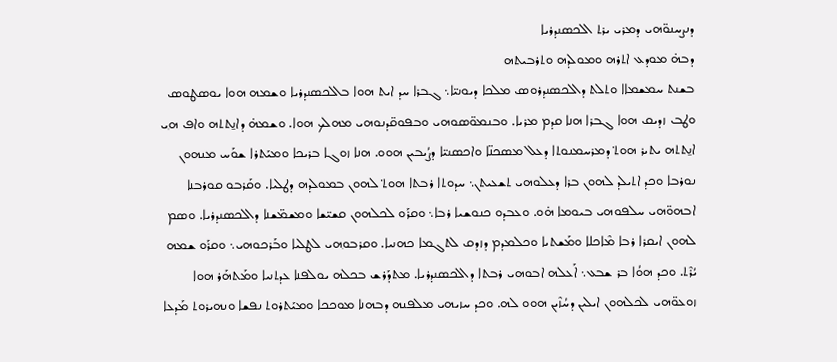ܕܢܨܚܢܘ̈ܗܝ ܕܡܪܝ ܝܪܬ ܐܠܟܣܢܕܪܝܐ
ܕܒܗ̇ ܡܘܕܥ ܐܬܪܗ ܘܡܘܠܕܗ ܘܬܪܒܝܬܗ
ܒܫܢܬ ܚܡܫܡܐܐ ܘܬܠܬ ܕܐܠܟܣܢܕܪܘܣ ܡܠܟܐ ܕܝܘܢܝ̈ܐ܆ ܓܒܪܐ ܚܕ ܐܝܬ ܗܘܐ ܒܐܠܟܣܢܕܪܝܐ ܘܫܡܗ ܗܘܐ ܝܘܣܛܘܣ ܘܛܒ ܙܕܝܩ ܗܘܐ ܓܒܪܐ ܗܢܐ ܩܕܡ ܡܪܝܐ. ܘܒܢܡܘ̈ܣܘܗܝ ܘܒܦܘܩ̈ܕܢܘܗܝ ܡܗܠܟ ܗܘܐ. ܘܫܡܗ̇ ܕܐܢ̱ܬܬܗ ܘܐܦ ܗ݂ܝ ܐܢ̱ܬܬܗ ܝܬܝܪ ܗܘܬ݀ ܕܡܪܚܡܢܘܬܐ ܕܥܠ ܡܣܟܢ̈ܐ ܘܐܟܣܢܝ̈ܐ ܕܨܳܝܒܝܢ ܗܘܘ. ܗܢܐ ܙܘܓܐ ܒܪܝܟܐ ܘܡܝܰܬܪܐ ܫܘܰܚ ܡܢܗܘܢ ܢܘܪܒܐ ܘܟܕ ܐܬܝܠܕ ܠܗܘܢ ܒܪܐ ܕܥܠܘܗܝ ܬܫܥܝܬܢ܆ ܚܕܘܬܐ ܪܒܬܐ ܗܘܬ݀ ܠܗܘܢ ܒܡܘܠܕܗ ܕܛܠܝܐ. ܘܩܰܪܒܘ ܩܘܪܒܢܐ ܐܒܗܘ̈ܗܝ ܚܠܦܘܗܝ ܒܝܘܡܐ ܗ̇ܘ. ܘܥܒܕܘ ܟܢܘܫܝܐ ܪܒܐ܆ ܘܩܪܰܘ ܠܟܠܗܘܢ ܩܫܝ̈ܫܐ ܘܡܫܡ̈ܫܢܐ ܕܐܠܟܣܢܕܪܝܐ. ܘܣܡ ܠܗܘܢ ܐܝܩܪܐ ܪܒܐ ܡܶܐܟܠܐ ܘܡܰܫܬܝܐ ܘܟܠܡܕܡ ܕܙܕܩ ܠܬܓܡܐ ܟܗܢܝܐ. ܘܩܪܒܘ݂ܗܝ ܠܛܠܝܐ ܘܒܰܪܟܘܗܝ܆ ܘܩܪܰܘ ܫܡܗ ܝܳܪܶܬ. ܘܟܕ ܗܘܳܐ ܒܪ ܫܒܥ܆ ܐܰܥܠܗ ܐܒܘܗܝ ܪܒܬܐ ܕܐܠܟܣܢܕܪܝܐ. ܡܬܕܰܪܫ ܒܟܠܗ ܝܘܠܦܢܐ ܥܕܬܢܝܐ ܘܡܰܬܗܰܪ ܗܘܐ ܙܘܥܘ̈ܗܝ ܠܟܠܗܘܢ ܐܝܠܝܢ ܕܚܳܙܶܝܢ ܗܘܘ ܠܗ. ܘܟܕ ܚܙܝܗܝ ܡܠܦܢܗ ܕܒܗܢܐ ܡܘܟܟܐ ܘܡܝܰܬܪܘܬ ܢܦܫܐ ܘܢܗܝܪܘܬ ܡܰܕܥܐ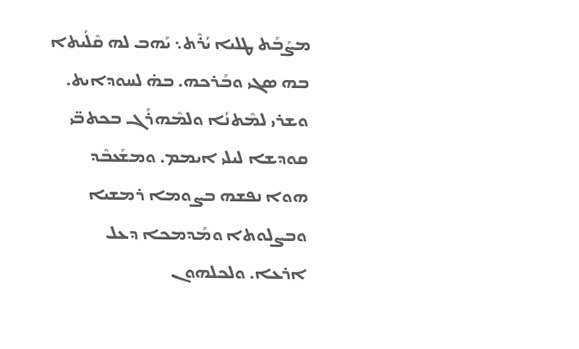ܡܨܰܒܰܬ ܛܠܝܐ ܝܳܪܶܬ܆ ܝܰܗܒ ܠܗ ܩܶܠܳܝܬܐ ܒܗ ܣܓܝ ܘܒܰܪܟܗ. ܒܗ̇ ܠܚܘܕܐܝܬ. ܘܫܪܝ ܠܡܶܬܢܳܐ ܘܠܡܶܗܪܰܓ ܒܟܬܒ̈ܝ ܩܘܕܫܐ ܠܝܠܝ ܐܝܡܡ. ܘܡܫܰܥܒܶܕ ܗܘܐ ܢܦܫܗ ܒܨܘܡܐ ܪܡܫܝܐ ܘܒܨܠܘܬܐ ܘܡܰܕܡܟܐ ܕܥܠ ܐܪܥܐ. ܘܠܟܠܗܘܢ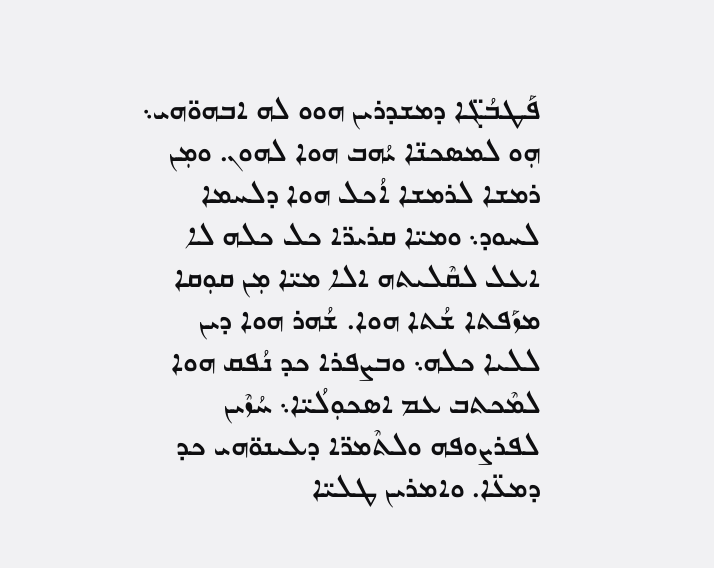ܦܰܛܒܳܓ̈ܐ ܕܡܫܕܪܝܢ ܗܘܘ ܠܗ ܐܒܗܘ̈ܗܝ܆ ܗ݂ܘ ܠܡܣܟܢ̈ܐ ܝܳܗܒ ܗܘܐ ܠܗܘܢ. ܘܡ݂ܢ ܪܡܫܐ ܠܪܡܫܐ ܐܳܟܠ ܗܘܐ ܕܠܚܡܐ ܠܚܘܕ܆ ܘܡܝ̈ܐ ܩܪܝܪ̈ܐ ܟܠ ܟܠܗ ܠܐ ܐܥܠ ܠܩܶܠܝܬܗ ܐܠܐ ܡܝ̈ܐ ܡ݂ܢ ܩܘ݂ܩܐ ܡܙܰܦܬܐ ܫܳܬܐ ܗܘܐ. ܫܳܗܪ ܗܘܐ ܕܝܢ ܠܠܝܐ ܟܠܗ܆ ܘܒܨܦܪܐ ܟܕ ܢܳܦܩ ܗܘܐ ܠܡܶܟܬܒ ܥܡ ܐܣܟܘ݂ܠܳܝ̈ܐ܆ ܚܳܙܶܝܢ ܠܦܪܨܘܦܗ ܘܠܬܶܡܪ̈ܐ ܕܥܝܢܘ̈ܗܝ ܟܕ ܕܡܥ̈ܐ. ܘܐܡܪܝܢ ܛܠܝ̈ܐ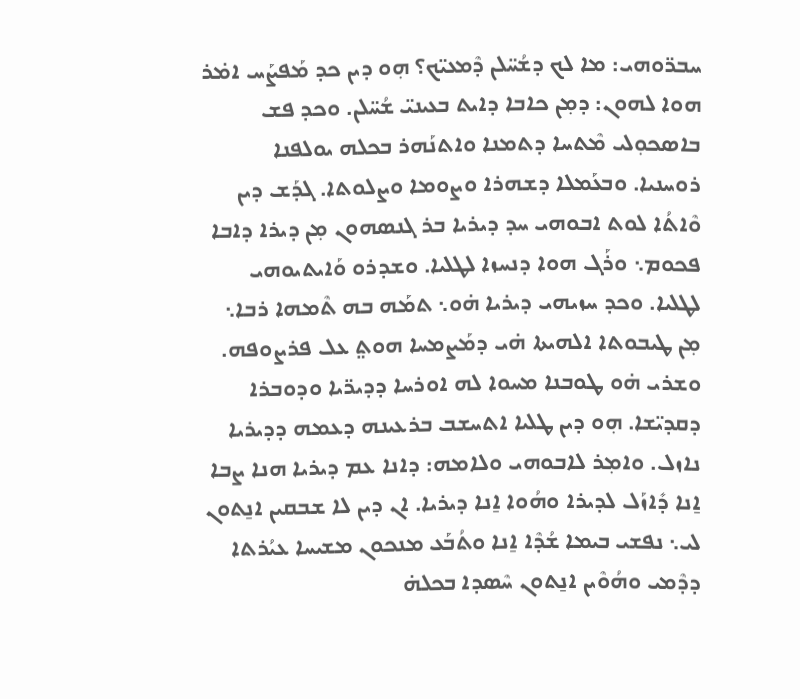ܚܒܪ̈ܘܗܝ: ܡܐ ܠܟ ܕܫܳܚ̈ܠܢ ܕܶܡܥܝ̈ܟ؟ ܗ݂ܘ ܕܝܢ ܟܕ ܡܰܦܨܰܚ ܐܡ̇ܪ ܗܘܐ ܠܗܘܢ: ܕܡ݂ܢ ܟܐܒܐ ܕܐܝܬ ܒܥܝܢܝ̈ ܫܳܚ̈ܠܢ. ܘܟܕ ܦܫ ܒܐܣܟܘ݂ܠܝ ܡܶܬܚܐ ܕܬܡܢܐ ܘܐܬܢܰܗܪ ܒܟܠܗ ܝܘܠܦܢܐ ܪܘܚܢܝܐ. ܘܒܥܰܡܠܐ ܕܫܗܪܐ ܘܨܘܡܐ ܘܨܠܘܬܐ. ܓܕܰܫ ܕܝܢ ܘܶܐܬܳܐ ܠܘܬ ܐܒܘܗܝ ܚܕ ܕܝܪܝܐ ܒܪ ܓܢܣܗܘܢ ܡ݂ܢ ܕܝܪܐ ܕܐܒܐ ܦܟܘܡ܆ ܘܪܰܓ ܗܘܐ ܕܢܚܙܐ ܠܛܠܝܐ. ܘܫܕܪܘ ܘܰܐܝܬܝܘܗܝ ܠܛܠܝܐ. ܘܟܕ ܚܙܝܗܝ ܕܝܪܝܐ ܗ̇ܘ܆ ܬܡܰܗ ܒܗ ܬܶܡܗܐ ܪܒܐ܆ ܡ݂ܢ ܛܝܒܘܬܐ ܐܠܗܝܬܐ ܗ̇ܝ ܕܡܰܨܡܚܐ ܗܘܬ݀ ܥܠ ܦܪܨܘܦܗ. ܘܫܪܝ ܗ̇ܘ ܛܘܒܢܐ ܡܚܘܐ ܠܗ ܐܘܪܚܐ ܕܕܝܪ̈ܝܐ ܘܕܘܒܪܐ ܕܩܕܝ̈ܫܐ. ܗ݂ܘ ܕܝܢ ܛܠܝܐ ܐܬܚܫܒ ܒܪܥܝܢܗ ܕܥܡܗ ܕܕܝܪܝܐ ܢܐܙܠ. ܘܐܡ݂ܪ ܠܐܒܘܗܝ ܘܠܐܡܗ: ܕܐܢܐ ܥܡ ܕܝܪܝܐ ܗܢܐ ܨܒܐ ܐ̱ܢܐ ܕܺܐܙܰܠ ܠܕܝܪܐ ܘܗܳܘܐ ܐ̱ܢܐ ܕܝܪܝܐ. ܐܢ ܕܝܢ ܠܐ ܫܒܩܝܢ ܐܢ̱ܬܘܢ ܠܝ܆ ܢܦܫܝ ܒܝܡܐ ܫܳܕܶܐ ܐ̱ܢܐ ܘܬܳܒܰܥ ܡܢܟܘܢ ܡܫܝܚܐ ܥܝܳܪܬܐ ܕܕܶܡܝ ܘܗܳܘܶܝܢ ܐܢ̱ܬܘܢ ܚܶܣܕܐ ܒܟܠܗ̇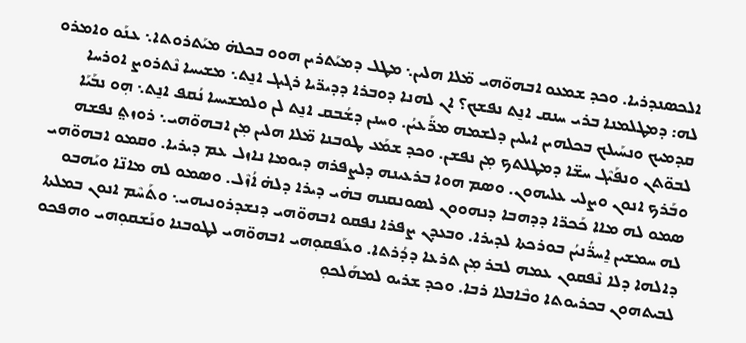ܐܠܟܣܢܕܪܝܐ. ܘܟܕ ܫܡܥܘ ܐܒܗܘ̈ܗܝ ܡ̈ܠܐ ܗܠܝܢ܆ ܡܛܠ ܕܡܝܰܬܪܝܢ ܗܘܘ ܒܟܠܗ̇ ܡܝܰܬܪܘܬܐ܆ ܥܢܰܘ ܘܐܡܪܘ ܠܗ: ܕܡܛܠܡܢܐ ܒܪܝ ܚܢܩ ܐܢ̱ܬ ܢܦܫܟ؟ ܐܢ ܠܗܢܐ ܕܘܒܪܐ ܕܕܝܪ̈ܝܐ ܪܓܝܓ ܐܢ̱ܬ܆ ܡܫܝܚܐ ܢܶܬܪܘܨ ܐܘܪܚܐ ܩܕܡܝܟ ܘܢܚܰܝܠܟ ܒܟܠܗܝܢ ܐܝܠܝܢ ܕܠܫܡܗ ܡܪ̈ܰܥܝܳܢ. ܘܚܢܢ ܕܫܳܒܩ ܐܢ̱ܬ ܠܢ ܘܠܡܫܝܚܐ ܢܳܩܦ ܐܢ̱ܬ܆ ܗ݂ܘ ܢܒܰܝܰܐ ܠܒܘ̈ܬܢ ܘܢܦܰܝܶܓ ܚܫ̈ܐ ܕܡܛܠܬܟ ܡ݂ܢ ܢܦܫܢ. ܘܟܕ ܫܡܰܥ ܛܘܒܢܐ ܡ̈ܠܐ ܗܠܝܢ ܡ݂ܢ ܐܒܗܘ̈ܗܝ܆ ܪܘܙܬ݀ ܢܦܫܗ ܘܒܰܪܟ ܐܢܘܢ ܘܨܠܝ ܥܠܝܗܘܢ. ܘܣܡ ܗܘܐ ܒܪܥܝܢܗ ܕܠܨܦܪܗ ܕܝܘܡܐ ܢܐܙܠ ܥܡ ܕܝܪܝܐ. ܘܩܡܘ ܐܒܗܘ̈ܗܝ ܣܡܘ ܠܗ ܡܐܐ ܟܰܟܪ̈ܐ ܕܕܗܒܐ ܕܢܗܘܘܢ ܠܣܘܢܩܢܗ ܒܗ̇ܝ ܕܝܪܐ ܕܠܗ̇ ܐܳܙܶܠ. ܘܣܡܘ ܠܗ ܡܐܢ̈ܐ ܘܝܰܗܒܘ ܠܗ ܚܡܫܝܢ ܐ̱ܚܪ̈ܳܢܝܳܢ ܒܘܪܟܬܐ ܠܕܝܪܐ. ܘܒܥܕܢ ܨܦܪܐ ܢܦܩܘ ܐܒܗܘ̈ܗܝ ܕܢܫܕܪܘܢܝܗܝ܆ ܘܬܰܚܶܡ ܐܢܘܢ ܒܡܠܬܐ ܕܐܠܗܐ ܕܠܐ ܢܶܦܩܘܢ ܥܡܗ ܠܒܪ ܡ݂ܢ ܬܪܥܐ ܕܕܳܪܬܐ. ܘܥܰܦܩܘ݂ܗܝ ܐܒܗܘ̈ܗܝ ܠܛܘܒܢܐ ܘܢܰܫܩܘ݂ܗܝ ܘܗܦܟܘ ܠܒܝܬܗܘܢ ܒܟܪܝܘܬܐ ܘܒܶܐܒܠܐ ܪܒܐ. ܘܟܕ ܫܪܝܘ ܠܡܗܰܠܟܘ݂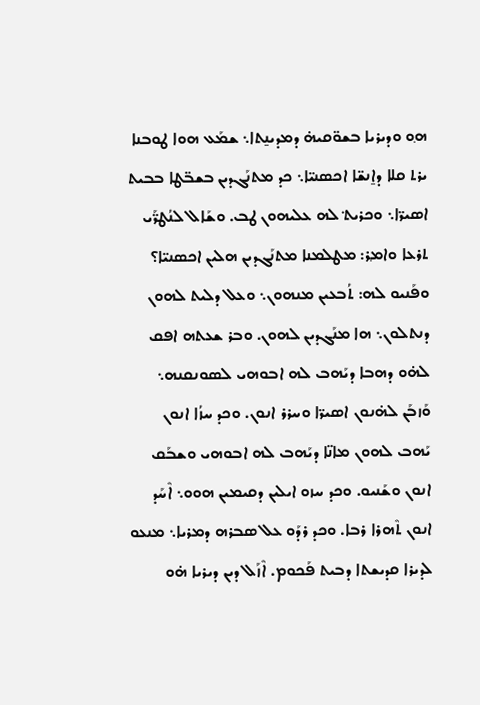ܗ݂ܘ ܘܕܝܪܝܐ ܒܫܘ̈ܩܝܗ̇ ܕܡܕܝܢ̱ܬܐ܆ ܫܡܰܥ ܗܘܐ ܛܘܒܢܐ ܝܪܬ ܩܠܐ ܕܐ̱ܢܫ̈ܐ ܐܟܣܢܝ̈ܐ܆ ܟܕ ܡܬܢܰܓܕܝܢ ܒܫܒ̈ܛܐ ܒܒܝܬ ܐܣܝܪ̈ܐ܆ ܘܟܪܝܬ݀ ܠܗ ܥܠܝܗܘܢ ܛܒ. ܘܫܰܐܠ ܠܢܳܛܪ̈ܰܝ ܬܪܥܐ ܘܐܡ݂ܪ: ܡܛܠܡܢܐ ܡܬܢܰܓܕܝܢ ܗܠܝܢ ܐܟܣܢܝ̈ܐ؟ ܘܦܰܢܝܘ ܠܗ: ܬܳܒܥܝܢ ܡܢܗܘܢ܆ ܘܥܠ ܕܠܝܬ ܠܗܘܢ ܕܢܬܠܘܢ܆ ܗܐ ܡܢܰܓܕܝܢ ܠܗܘܢ. ܘܒܪ ܫܥܬܗ ܐܦܩ ܠܗ̇ܘ ܕܗܒܐ ܕܝܰܗܒ ܠܗ ܐܒܘܗܝ ܠܣܘܢܩܢܗ܆ ܘܰܙܒܰܢ ܠܗ̇ܢܘܢ ܐܣܝܪ̈ܐ ܘܚܪܪ ܐܢܘܢ. ܘܟܕ ܚܙܳܐ ܐܢܘܢ ܝܰܗܒ ܠܗܘܢ ܡܐܢ̈ܐ ܕܝܰܗܒ ܠܗ ܐܒܘܗܝ ܘܫܒܰܩ ܐܢܘܢ ܘܫܰܢܝܘ. ܘܟܕ ܚܙܘ ܐܝܠܝܢ ܕܩܝܡܝܢ ܗܘܘ܆ ܐܶܚܰܕ ܐܢܘܢ ܬܶܗܪܐ ܪܒܐ. ܘܟܕ ܪܕܰܘ ܥܠ ܣܒܪܗ ܕܡܪܝܐ܆ ܡܢܥܘ ܠܕܝܪܐ ܩܕܝܫܬܐ ܕܒܝܬ ܦܰܟܘܡ. ܐܶܙܰܠ ܕܝܢ ܕܝܪܝܐ ܗ̇ܘ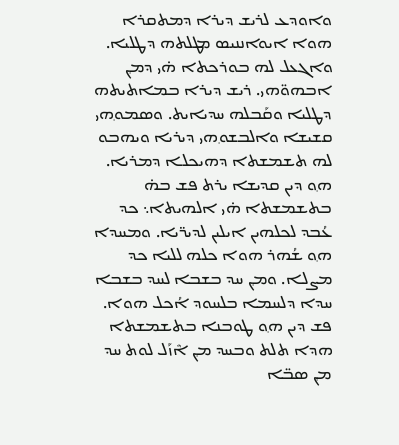ܘܐܘܕܥ ܠܪܝܫ ܕܝܪܐ ܕܡܬܩܪܐ ܗܘܐ ܐܝܘܐܢܢܝܣ ܡܛܠܬܗ ܕܛܠܝܐ. ܘܐܓܥܠ ܠܗ ܒܘܪܟܬܐ ܗ̇ܝ ܕܡ݂ܢ ܐܒܗܘ̈ܗܝ. ܪܝܫ ܕܝܪܐ ܒܡܐܬܝܬܗ ܕܛܠܝܐ ܘܩܰܒܠܗ ܚܕܝܐܝܬ. ܘܣܡܘ݂ܗܝ ܩܫܝܫܐ ܘܐܠܒܫܘ݂ܗܝ ܕܝܪܝܐ ܘܝܗܒܘ ܠܗ ܬܫܡܫܬܐ ܕܗܝܟܠܐ ܕܡܪܝܐ. ܗ݂ܘ ܕܝܢ ܩܕܝܫܐ ܝܪܬ ܦܫ ܒܗ̇ ܒܬܫܡܫܬܐ ܗ̇ܝ ܐܠܗܝܬܐ܆ ܟܕ ܥܳܒܕ ܠܟܠܗܝܢ ܐܝܠܝܢ ܠܕܝܪ̈ܝܐ. ܘܡܚܕܐ ܗ݂ܘ ܫܳܗܪ ܗܘܐ ܟܠܗ ܠܠܝܐ ܟܕ ܡܨܠܐ. ܘܡ݂ܢ ܚܕ ܒܫܒܐ ܠܚܕ ܒܫܒܐ ܚܕܐ ܕܠܚܡܐ ܒܠܚܘܕ ܐܳܟܠ ܗܘܐ. ܦܫ ܕܝܢ ܗ݂ܘ ܛܘܒܢܐ ܒܬܫܡܫܬܐ ܗܕܐ ܬܠܬ ܘܒܚܕ ܡ݂ܢ ܐܶܙܰܠ ܠܘܬ ܚܕ ܡ݂ܢ ܣܒ̈ܐ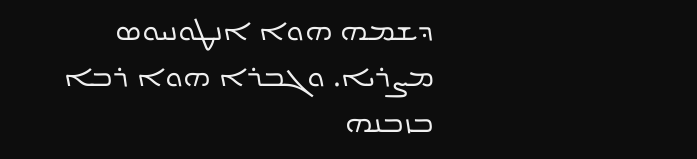ܕܫܡܗ ܗܘܐ ܐܢܛܘܢܝܘܣ ܡܨܪܝܐ. ܘܓܒܪܐ ܗܘܐ ܪܒܐ ܒܙܒܢܗ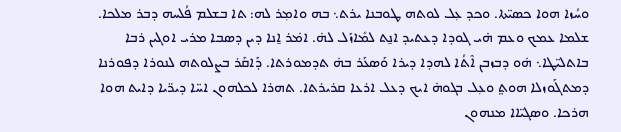ܘܚܳܙܐ ܗܘܐ ܟܣܝ̈ܬܐ. ܘܟܕ ܥ݂ܠ ܠܘܬܗ ܛܘܒܢܐ ܝܪܬ܆ ܒܗ ܘܐܡ݂ܪ ܠܗ: ܬܐ ܒܫܠܡ ܦܳܠܚܗ ܕܒܪ ܡܠܟܐ. ܫܠܡܐ ܥܡܟ ܘܥܡ ܗ̇ܝ ܓܘܕܐ ܕܥܬܝܕ ܐܢ̱ܬ ܠܡܺܐܙܰܠ ܠܗ̇. ܐܡ̇ܪ ܐ̱ܢܐ ܕܝܢ ܕܣܒܐ ܡܪܝ ܐܘܓܝܢ ܪܒܐ ܒܐܬܠܝ̈ܛܐ܆ ܗ̇ܘ ܕܒܙܒܢ ܐܶܬܳܐ ܠܗܕܐ ܕܝܪܐ ܘܰܣܥܰܪ ܒܗ̇ ܬܕܡܘܪܬܐ. ܕܰܐܩܰܪ ܒܨܠܘܬܗ ܠܢܘܪܐ ܕܦܘܪܢܐ ܕܡܬܓܰܘܙܠܐ ܗܘܬ݀ ܘܥ݂ܠ ܒܓܘܗ̇ ܐܝܟ ܕܥܠ ܐܪܥܐ ܩܪܝܪܬܐ. ܬܗܪܐ ܠܟܠܗܘܢ ܐܚ̈ܐ ܕܝܪ̈ܝܐ ܕܐܝܬ ܗܘܐ ܗܪܟܐ. ܘܣܓܝ̈ܐܐ ܡܢܗܘܢ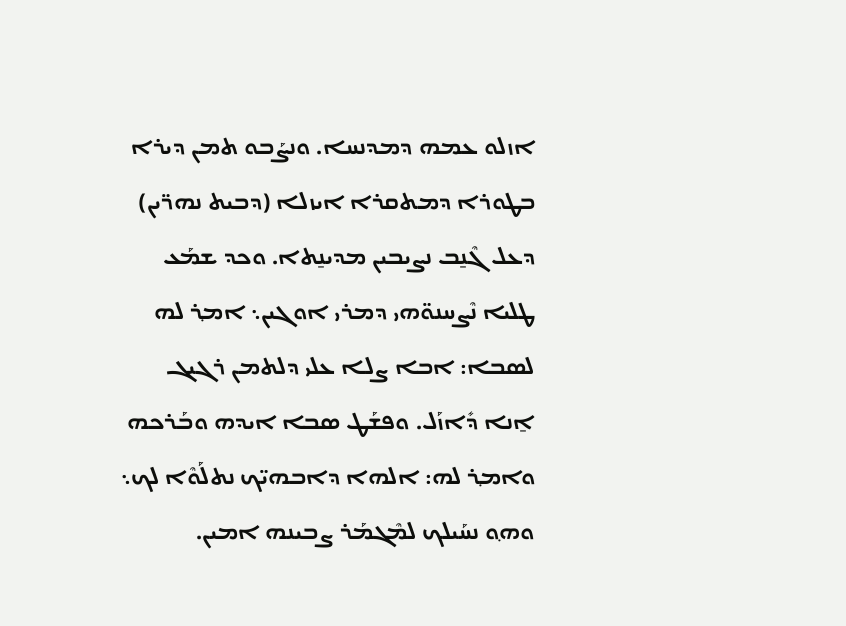ܐܙܠܘ ܥܡܗ ܕܡܕܢܚܐ. ܘܢܨܰܒܘ ܬܡܢ ܕܝܪܐ ܒܛܘܪܐ ܕܡܬܩܪܐ ܐܝܙܠܐ (ܕܒܝܬ ܢܗܪ̈ܝܢ) ܕܥܠ ܓܶܢ̱ܒ ܢܨܝܒܝܢ ܡܕܝܢ̱ܬܐ. ܘܟܕ ܫܡܰܥ ܛܠܝܐ ܢܶܨܚܢܘ̈ܗܝ ܕܡܪܝ ܐܘܓܝܢ܆ ܐܡ݂ܪ ܠܗ ܠܣܒܐ: ܐܒܐ ܨܠܐ ܥܠܝ ܕܠܬܡܢ ܪܓܝܓ ܐ̱ܢܐ ܕܺܐܙܰܠ. ܘܦܫܰܛ ܣܒܐ ܐܝܕܗ ܘܒܰܪܟܗ ܘܐܡ݂ܪ ܠܗ: ܐܠܗܐ ܕܐܒܗܝ̈ܟ ܢܬܠܰܘܶܐ ܠܟ܆ ܘܗ݂ܘ ܢܚܰܝܠܟ ܠܡܶܓܡܰܪ ܨܒܝܢܗ ܐܡܝܢ.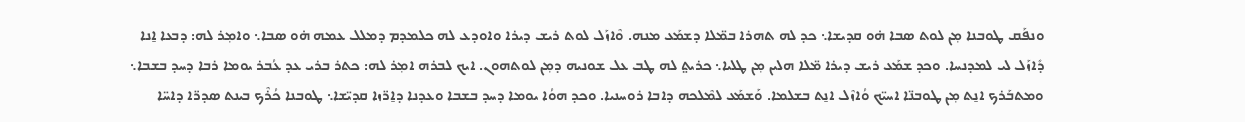ܘܢܦܰܩ ܛܘܒܢܐ ܡ݂ܢ ܠܘܬ ܣܒܐ ܗ̇ܘ ܩܕܝܫܐ܆ ܟܕ ܠܗ ܬܗܪܐ ܒܡ̈ܠܐ ܕܫܡܰܥ ܡܢܗ. ܘܶܐܙܰܠ ܠܘܬ ܪܝܫ ܕܝܪܐ ܘܐܘܕܥ ܠܗ ܟܠܡܕܡ ܕܡܠܠ ܥܡܗ ܗ̇ܘ ܣܒܐ܆ ܘܐܡ݂ܪ ܠܗ: ܕܒܥܐ ܐ̱ܢܐ ܕܺܐܙܰܠ ܠܝ ܠܡܕܢܚܐ. ܘܟܕ ܫܡܰܥ ܪܝܫ ܕܝܪܐ ܡ̈ܠܐ ܗܠܝܢ ܡ݂ܢ ܛܠܝܐ܆ ܟܪܝܬ݀ ܠܗ ܛܒ ܥܠ ܫܘܢܝܗ ܕܡ݂ܢ ܠܘܬܗܘܢ. ܐܝܟ ܠܒܪܗ ܐܡ݂ܪ ܠܗ: ܟܬܪ ܒܪܝ ܥܕ ܥܳܒܪ ܝܘܡܐ ܪܒܐ ܕܚܕ ܒܫܒܐ܆ ܘܡܬܒܰܪܟ ܐܢ̱ܬ ܡ݂ܢ ܛܘܒܢ̈ܐ ܐܚܝ̈ܟ ܘܳܐܙܶܠ ܐܢ̱ܬ ܒܫܠܡܐ. ܘܰܫܡܰܥ ܠܡܶܠܟܗ ܕܐܒܐ ܪܘܚܢܝܐ. ܘܟܕ ܗܘܳܐ ܝܘܡܐ ܕܚܕ ܒܫܒܐ ܘܥܕܢܐ ܕܐ̱ܪ̈ܙܐ ܩܕܝ̈ܫܐ܆ ܛܘܒܢܐ ܟܳܪܶܟ ܒܝܢܬ ܣܕܪ̈ܐ ܕܐܚ̈ܐ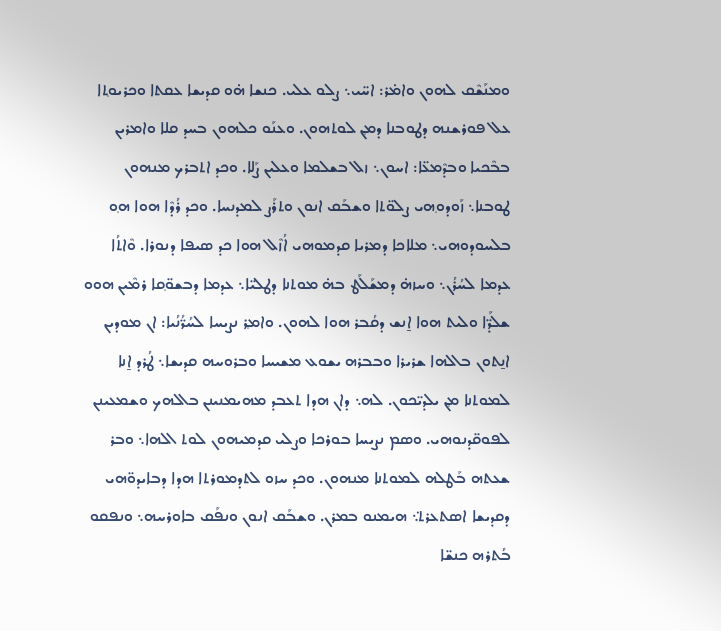ܘܡܢܰܫܶܩ ܠܗܘܢ ܘܐܡ̇ܪ: ܐܚ̈ܝ܆ ܨܠܘ ܥܠܝ. ܟܢܫܐ ܗ̇ܘ ܩܕܝܫܐ ܥܩܬܐ ܘܟܪܝܘ݂ܬܐ ܥܠ ܦܘܪܫܢܗ ܕܛܘܒܢܐ ܕܡ݂ܢ ܠܘܬܗܘܢ. ܘܥܢܰܘ ܟܠܗܘܢ ܒܚܕ ܩܠܐ ܘܐܡܪܝܢ ܒܒܶܟܝܐ ܘܒܕܶܡܥ̈ܐ: ܐܚܘܢ܆ ܙܠ ܒܫܠܡܐ ܘܥܠܝܢ ܨܰܠܐ. ܘܟܕ ܐܬܒܪܟ ܡܢܗܘܢ ܛܘܒܢܐ܆ ܙܰܘܕܘ݂ܗܝ ܨܠܘ̈ܬܐ ܘܫܒܰܩ ܐܢܘܢ ܘܬܪܰܨ ܠܡܕܢܚܐ. ܘܟܕ ܪܳܕܶܐ ܗܘܐ ܗ݂ܘ ܒܠܚܘܕܘܗܝ܆ ܡܠܐܟܐ ܕܡܪܝܐ ܩܕܡܘܗܝ ܐܳܙܶܠ ܗܘܐ ܟܕ ܣܝܦܐ ܕܢܘܪܐ. ܘܶܐܬܳܐ ܥܕܡܐ ܠܚܳܪܳܢ܆ ܘܚܙܗ̇ ܕܡܫܰܠܰܛ ܒܗ̇ ܡܘܬܢܐ ܕܛܠܝ̈ܐ܆ ܥܕܡܐ ܕܒܫܘ݂̈ܩܐ ܪܡܶܝܢ ܗܘܘ ܫܠܰܕ̈ܐ ܘܠܝܬ ܗܘܐ ܐ̱ܢܫ ܕܩܳܒܪ ܗܘܐ ܠܗܘܢ. ܘܐܡ݂ܪ ܢܨܝܚܐ ܠܚܳܪ̈ܳܢܳܝܐ: ܐܢ ܡܘܕܝܢ ܐܢ̱ܬܘܢ ܒܐܠܗܐ ܫܪܝܪܐ ܘܒܒܪܗ ܝܫܘܥ ܡܫܝܚܐ ܘܒܪܘܚܗ ܩܕܝܫܐ܆ ܛܳܪܕ ܐ̱ܢܐ ܠܡܘܬܢܐ ܡ݂ܢ ܝܠܕܝ̈ܟܘܢ. ܠܗ܆ ܕܐܢ ܗܕܐ ܬܥܒܕ ܡܗܝܡܢܝܢܢ ܒܐܠܗܟ ܘܫܡܥܝܢܢ ܠܦܘܩ̈ܕܢܘܗܝ. ܘܣܡ ܢܨܝܚܐ ܒܘܪܟܐ ܘܨܠܝ ܩܕܡܝܗܘܢ ܠܘܬ ܐܠܗܐ܆ ܘܒܪ ܫܥܬܗ ܒܰܛܠܗ ܠܡܘܬܢܐ ܡܢܗܘܢ. ܘܟܕ ܚܙܘ ܠܬܕܡܘܪܬܐ ܗܕܐ ܕܒܐܝܕܘ̈ܗܝ ܕܩܕܝܫܐ ܐܣܬܥܪܬ݀܆ ܗܝܡܢܘ ܒܡܪܢ. ܘܫܒܰܩ ܐܢܘܢ ܘܢܦܰܩ ܒܐܘܪܚܗ܆ ܘܢܦܩܘ ܒܳܬܪܗ ܟܢܫ̈ܐ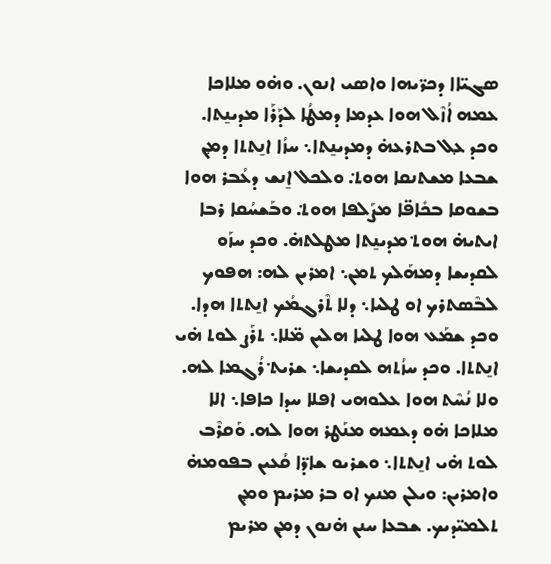ܣܓܝ̈ܐܐ ܕܟܪ̈ܝܗܐ ܘܐܣܝ ܐܢܘܢ. ܘܗ̇ܘ ܡܠܐܟܐ ܥܡܗ ܐܳܙܶܠ ܗܘܐ ܥܕܡܐ ܕܡܛܳܐ ܠܕܰܪܰܐ ܡܕܝܢ̱ܬܐ. ܘܟܕ ܥ݂ܠ ܒܬܪܥܗ̇ ܕܡܕܝܢ̱ܬܐ܆ ܚܙܳܐ ܐܢ̱ܬܬܐ ܕܡ݂ܢ ܫܒܥܐ ܡܫܬܢܩܐ ܗܘܬ݀. ܘܠܟܠ ܐ̱ܢܫ ܕܥܳܒܪ ܗܘܐ ܒܫܘܩܐ ܒܟܺܐܦ̈ܐ ܡܨܰܠܦܐ ܗܘܬ݀. ܘܒܰܫܚܳܩܐ ܪܒܐ ܐܝܬܝܗ̇ ܗܘܬ݀ ܡܕܝܢ̱ܬܐ ܡܛܠܬܗ̇. ܘܟܕ ܚܙܰܘ ܠܩܕܝܫܐ ܕܡܗܰܠܟ ܬܡܢ܆ ܐܡܪܝܢ ܠܗ: ܗܦܘܟ ܠܒܶܣܬܪܟ ܐܘ ܛܠܝܐ܆ ܕܠܐ ܬܶܪܓܡܳܟ ܐܢ̱ܬܬܐ ܗܕܐ. ܘܟܕ ܫܡܰܥ ܗܘܐ ܛܠܝܐ ܗܠܝܢ ܡ̈ܠܐ܆ ܬܪܰܨ ܠܘܬ ܗ̇ܝ ܐܢ̱ܬܬܐ. ܘܟܕ ܚܙܳܬܗ ܠܩܕܝܫܐ܆ ܫܪܝܬ݀ ܪܳܓܡܐ ܠܗ. ܘܠܐ ܢܳܚܶܬ ܗܘܐ ܥܠܘܗܝ ܐܦܠܐ ܚܕܐ ܟܐܦܐ܆ ܐܠܐ ܡܠܐܟܐ ܗ̇ܘ ܕܥܡܗ ܡܢܰܛܪ ܗܘܐ ܠܗ. ܘܰܩܪܶܒ ܠܘܬ ܗ̇ܝ ܐܢ̱ܬܬܐ܆ ܘܫܪܝܘ ܫܐܕ̈ܐ ܩܳܥܝܢ ܒܦܘܡܗ̇ ܘܐܡܪܝܢ: ܘܝܠܢ ܡܢܟ ܐܘ ܒܪ ܡܪܝܡ ܘܡ݂ܢ ܬܠܡܝ̈ܕܝܟ. ܫܒܥܐ ܚܢܢ ܗ̇ܢܘܢ ܕܡ݂ܢ ܡܪܝܡ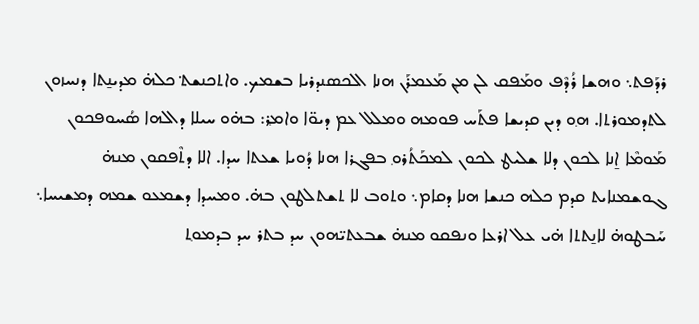ܪܕܰܦܬ܆ ܘܗܫܐ ܪܳܕܶܦ ܘܡܰܦܩ ܠܢ ܡ݂ܢ ܡܰܥܡܪܰܢ ܗܢܐ ܐܠܟܣܢܕܪܝܐ ܒܫܡܟ. ܘܐܬܟܢܫܬ݀ ܟܠܗ̇ ܡܕܝܢ̱ܬܐ ܕܢܚܙܘܢ ܠܬܕܡܘܪܬܐ. ܗ݂ܘ ܕܝܢ ܩܕܝܫܐ ܦܬܰܚ ܦܘܡܗ ܘܡܠܠ ܥܡ ܕܝܘ̈ܐ ܘܐܡ݂ܪ: ܒܗ̇ܘ ܚܝܠܐ ܕܐܠܗܐ ܣܳܚܘܦܟܘܢ ܡܰܘܡܶܐ ܐ̱ܢܐ ܠܟܘܢ ܕܠܐ ܫܠܝܛ ܠܟܘܢ ܠܡܟܰܬܳܪܘ݂ ܒܦܓܪܐ ܗܢܐ ܕܳܘܝܐ ܫܥܬܐ ܚܕܐ. ܐܠܐ ܕܬܶܦܩܘܢ ܡܢܗ̇ ܓܘܫܡܢܐܝܬ ܩܕܡ ܟܠܗ ܟܢܫܐ ܗܢܐ ܕܩܐܡ܆ ܘܬܘܒ ܠܐ ܬܫܬܠܛܘܢ ܒܗ̇. ܘܡܚܕܐ ܕܫܡܥܘ ܫܡܗ ܕܡܫܝܚܐ܆ ܚܰܒܛܘܗ̇ ܠܐܢ̱ܬܬܐ ܗ̇ܝ ܥܠ ܐܪܥܐ ܘܢܦܩܘ ܡܢܗ̇ ܫܒܥܬܝ̈ܗܘܢ ܚܕ ܒܬܪ ܚܕ ܒܕܡܘ݂ܬ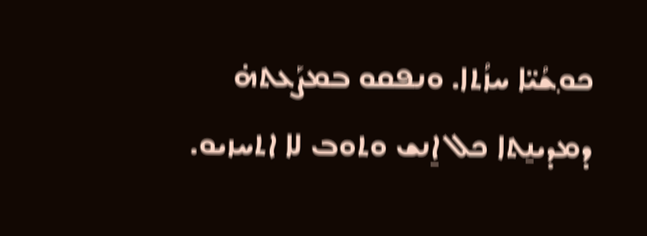ܟܘ݂ܫܳܝ̈ܐ ܚܙܳܬܐ. ܘܢܦܩܘ ܒܡܨܰܥܬܗ̇ ܕܡܕܝܢ̱ܬܐ ܟܠ ܐ̱ܢܫ ܘܬܘܒ ܠܐ ܐܬܚܙܝܘ.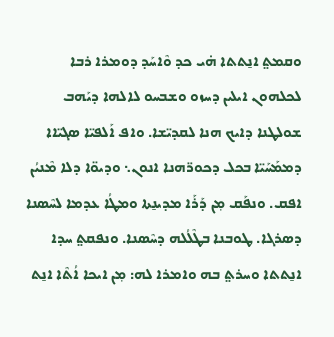ܘܩܡܬ݀ ܐܢ̱ܬܬܐ ܗ̇ܝ ܟܕ ܘܶܐܚܰܕ ܕܘܡܪܐ ܪܒܐ ܠܟܠܗܘܢ ܐܝܠܝܢ ܕܚܙܘ ܘܫܒܚܘ ܠܐܠܗܐ ܕܝܰܗܒ ܫܘܠܛܢܐ ܕܐܝܟ ܗܢܐ ܠܩܕܝ̈ܫܐ. ܘܐܦ ܐܰܠܦܝ̈ܐ ܣܓܝ̈ܐܐ ܕܡܡܰܚܰܝ̈ܐ ܒܟܠ ܕܟܘܪ̈ܗܢܐ ܐܢܘܢ܆ ܘܕܝܘ̈ܐ ܕܠܐ ܡܶܢܝܳܢ ܐܦܩ. ܘܢܦܰܩ ܡ݂ܢ ܕܰܪܰܐ ܡܕܝܢ̱ܬܐ ܘܡܛܳܐ ܥܕܡܐ ܠܚܶܣܢܐ ܕܣܪܓܐ. ܛܘܒܢܐ ܒܛܶܠܳܠܗ ܕܚܶܣܢܐ. ܘܢܦܩܬ݀ ܚܕܐ ܐܢ̱ܬܬܐ ܘܚܪܬ݀ ܒܗ ܘܐܡܪܐ ܠܗ: ܡ݂ܢ ܐܝܟܐ ܐܳܬܶܐ ܐܢ̱ܬ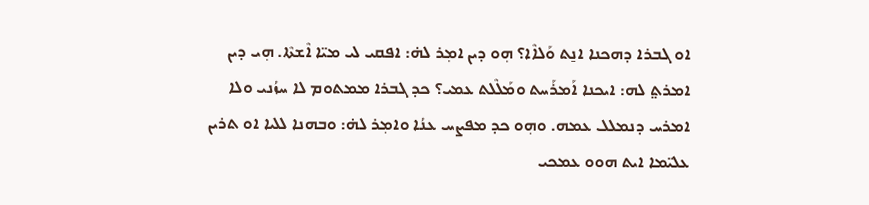ܐܘ ܓܒܪܐ ܕܗܟܢܐ ܐܢ̱ܬ ܘܰܠܐܶܐ؟ ܗ݂ܘ ܕܝܢ ܐܡ݂ܪ ܠܗ̇: ܐܦܩܝ ܠܝ ܡܝ̈ܐ ܐܶܫܬܶܐ. ܗ݂ܝ ܕܝܢ ܐܡܪܬ݀ ܠܗ: ܐܝܟܢܐ ܐܰܡܪܰܚܬ ܘܡܰܠܶܠܬ ܥܡܝ؟ ܟܕ ܓܒܪܐ ܡܡܬܘܡ ܠܐ ܚܙܳܢܝ ܘܠܐ ܐܡܪܚ ܕܢܡܠܠ ܥܡܗ. ܘܗ݂ܘ ܟܕ ܡܦܨܚ ܥܢܳܐ ܘܐܡ݂ܪ ܠܗ̇: ܘܒܗܢܐ ܠܠܝܐ ܐܘ ܬܪܝܢ ܥܠܝ̈ܡܐ ܐܝܬ ܗܘܘ ܥܡܟܝ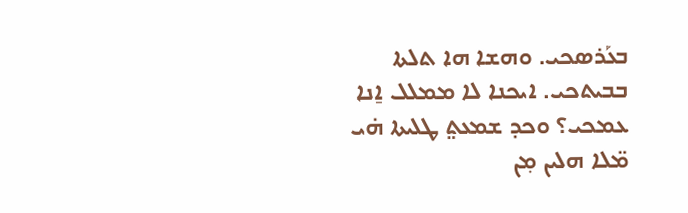ܒܥܰܪܣܟܝ. ܘܗܫܐ ܗܐ ܬܠܬܐ ܒܒܝܬܟܝ. ܐܝܟܢܐ ܠܐ ܡܡܠܠ ܐ̱ܢܐ ܥܡܟܝ؟ ܘܟܕ ܫܡܥܬ݀ ܛܠܝܬܐ ܗ̇ܝ ܡ̈ܠܐ ܗܠܝܢ ܡ݂ܢ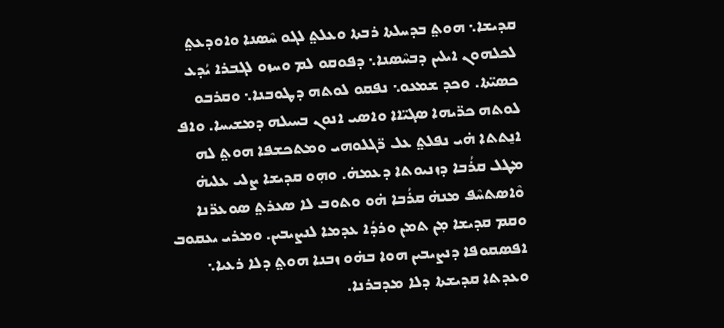ܩܕܝܫܐ܆ ܗܘܬ݀ ܒܕܚܠܬܐ ܪܒܬܐ ܘܥܠܬ݀ ܠܓܘ ܚܶܣܢܐ ܘܐܘܕܥܬ݀ ܠܟܠܗܘܢ ܐܝܠܝܢ ܕܒܚܶܣܢܐ܆ ܕܦܘܩܘ ܠܡ ܘܚܙܘ ܠܓܒܪܐ ܝܳܕܥ ܟܣܝ̈ܬܐ. ܘܟܕ ܫܡܥܘ܆ ܢܦܩܘ ܠܘܬܗ ܕܛܘܒܢܐ܆ ܘܩܪܒܘ ܠܘܬܗ ܟܪ̈ܝܗܐ ܣܓܝ̈ܐܐ ܘܐܣܝ ܐܢܘܢ ܒܚܝܠܗ ܕܡܫܝܚܐ. ܘܐܦ ܐܢ̱ܬܬܐ ܗ̇ܝ ܢܦܠܬ݀ ܥܠ ܪ̈ܓܠܘܗܝ ܘܡܬܟܫܦܐ ܗܘܬ݀ ܠܗ ܡܛܠ ܩܪܳܒܐ ܕܙܢܝܘܬܐ ܕܥܡܗ̇. ܘܗ݂ܘ ܩܕܝܫܐ ܨܠܝ ܥܠܝܗ̇ ܘܶܐܣܬܚܶܦ ܡܢܗ̇ ܩܪܳܒܐ ܗ̇ܘ ܘܬܘܒ ܠܐ ܣܥܪܬ݀ ܣܘܥܪ̈ܢܐ ܘܩܡ ܩܕܝܫܐ ܡ݂ܢ ܬܡܢ ܘܪܕܳܐ ܥܕܡܐ ܠܢܨܝܒܝܢ. ܘܡܪܝ ܝܥܩܘܒ ܐܦܣܩܘܦܐ ܕܢܨܝܒܝܢ ܗܘܐ ܒܗ̇ܘ ܙܒܢܐ ܗܘܬ݀ ܕܠܐ ܪܥܝܐ܆ ܘܥܕܬܐ ܩܕܝܫܬܐ ܕܠܐ ܡܕܒܪܢܐ.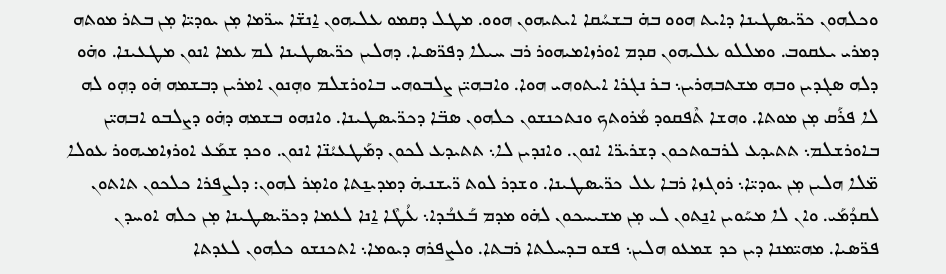ܘܟܠܗܘܢ ܟܪ̈ܝܣܛܝܢܐ ܕܐܝܬ ܗܘܘ ܒܗ̇ ܒܫܚܳܩܐ ܐܝܬܝܗܘܢ ܗܘܘ. ܡܛܠ ܕܩܡܘ ܥܠܝܗܘܢ ܐ̱ܢܫ̈ܐ ܚܪ̈ܡܐ ܡ݂ܢ ܝܘܕܝ̈ܐ ܡ݂ܢ ܒܬܪ ܡܘܬܗ ܕܡܪܝ ܝܥܩܘܒ. ܘܡܠܠܘ ܥܠܝܗܘܢ ܩܕܡ ܐܘܪܙܐܡܝܗܘܪ ܪܒ ܚܝܠܐ ܕܦܪ̈ܣܝܐ. ܕܗܠܝܢ ܟܪ̈ܝܣܛܝܢܐ ܠܡ ܥܡܐ ܐܢܘܢ ܡܛܥܝܢܐ. ܘܗ̇ܘ ܕܠܗ ܣܓܕܝܢ ܘܒܗ ܡܫܬܒܗܪܝܢ܆ ܒܪ ܢܓܪܐ ܐܝܬܘܗܝ ܗܘܐ. ܘܐܒܗܝ̈ܢ ܨܠܒܘܗܝ ܒܐܘܪܫܠܡ ܘܗ݂ܢܘܢ ܐܡܪܝܢ ܕܒܫܡܗ ܗ̇ܘ ܕܗ݂ܘ ܠܗ ܠܐ ܦܪܰܩ ܡ݂ܢ ܡܘܬܐ. ܘܗܫܐ ܬܶܦܩܘܕ ܡܳܪܘܬܟ ܘܢܬܟܢܫܘܢ ܟܠܗܘܢ ܣܒ̈ܐ ܕܟܪ̈ܝܣܛܝܢܐ. ܘܐܢܗܘ ܒܫܡܗ ܕܗ̇ܘ ܕܨܠܒܘ ܐܒܗܝ̈ܢ ܒܐܘܪܫܠܡ܆ ܬܬܝܕܥ ܠܪܒܘܬܟܘܢ ܕܫܪܝܪ̈ܐ ܐܢܘܢ. ܘܐܢܕܝܢ ܠܐ܆ ܬܬܝܕܥ ܠܟܘܢ ܕܡܰܛܥܝܳܢ̈ܐ ܐܢܘܢ. ܘܟܕ ܫܡܰܥ ܐܘܪܙܐܡܝܗܘܪ ܥܘܠܐ ܡ̈ܠܐ ܗܠܝܢ ܡ݂ܢ ܝܘܕܝ̈ܐ܆ ܪܘܓܙܐ ܪܒܐ ܥܠ ܟܪ̈ܝܣܛܝܢܐ. ܘܫܕܪ ܠܘܬ ܪ̈ܝܫܢܝܗ̇ ܕܡܕܝܢ̱ܬܐ ܘܐܡ݂ܪ ܠܗܘܢ: ܕܠܨܦܪܐ ܟܠܟܘܢ ܬܐܬܘܢ ܠܩܕܳܡܰܝ. ܘܐܢ ܠܐ ܡܚܰܘܝܢ ܐܢ̱ܬܘܢ ܠܝ ܡ݂ܢ ܡܫܝܚܟܘܢ ܠܗ̇ܘ ܡܕܡ ܒܰܥܒܳܕܐ܆ ܥܳܛܶܐ ܐ̱ܢܐ ܠܥܡܐ ܕܟܪ̈ܝܣܛܝܢܐ ܡ݂ܢ ܟܠܗ ܐܘܚܕܢ ܦܪ̈ܣܝܐ. ܡܗܝ̈ܡܢܐ ܕܝܢ ܟܕ ܫܡܥܘ ܗܠܝܢ܆ ܦܫܘ ܒܕܚܠܬܐ ܪܒܬܐ. ܘܠܨܦܪܗ ܕܝܘܡܐ܆ ܐܬܟܢܫܘ ܟܠܗܘܢ ܠܥܕܬܐ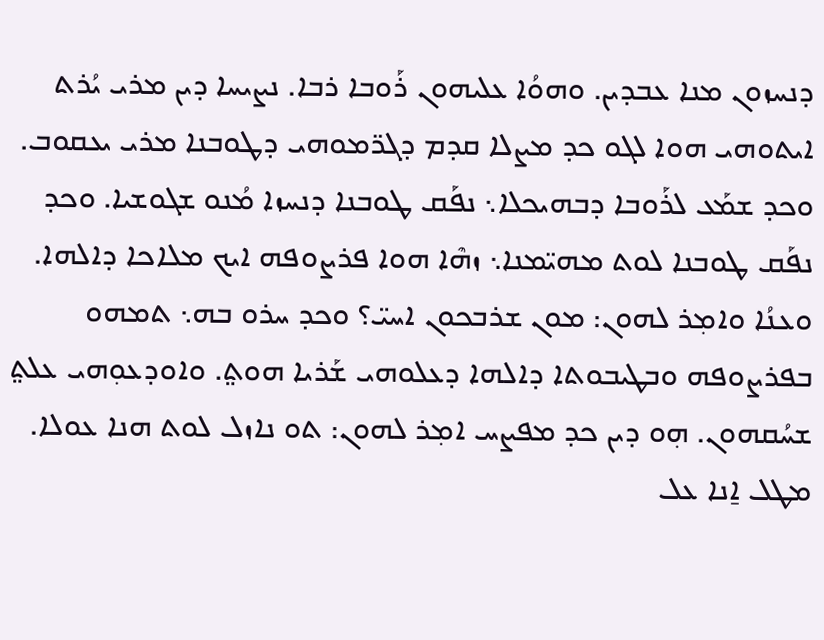ܕܢܚܙܘܢ ܡܢܐ ܥܒܕܝܢ. ܘܗܘܳܐ ܥܠܝܗܘܢ ܪܰܘܒܐ ܪܒܐ. ܢܨܝܚܐ ܕܝܢ ܡܪܝ ܝܳܪܬ ܐܝܬܘܗܝ ܗܘܐ ܠܓܘ ܟܕ ܡܨܠܐ ܩܕܡ ܕܓܪ̈ܡܘܗܝ ܕܛܘܒܢܐ ܡܪܝ ܝܥܩܘܒ. ܘܟܕ ܫܡܰܥ ܠܪܰܘܒܐ ܕܒܗܝܟܠܐ܆ ܢܦܰܩ ܛܘܒܢܐ ܕܢܚܙܐ ܡܳܢܘ ܫܓܘܫܝܐ. ܘܟܕ ܢܦܰܩ ܛܘܒܢܐ ܠܘܬ ܡܗܝ̈ܡܢܐ܆ ܙܗܶܐ ܗܘܐ ܦܪܨܘܦܗ ܐܝܟ ܡܠܐܟܐ ܕܐܠܗܐ. ܘܥܢܳܐ ܘܐܡ݂ܪ ܠܗܘܢ: ܡܘܢ ܫܪܒܟܘܢ ܐܚܝ̈؟ ܘܟܕ ܚܪܘ ܒܗ܆ ܬܡܗܘ ܒܦܪܨܘܦܗ ܘܒܛܝܒܘܬܐ ܕܐܠܗܐ ܕܥܠܘܗܝ ܫܰܪܝܐ ܗܘܬ݀. ܘܐܘܕܥܘ݂ܗܝ ܥܠܬ݀ ܫܚܳܩܗܘܢ. ܗ݂ܘ ܕܝܢ ܟܕ ܡܦܨܚ ܐܡ݂ܪ ܠܗܘܢ: ܬܘ ܢܐܙܠ ܠܘܬ ܗܢܐ ܥܘܠܐ. ܡܛܠ ܐ̱ܢܐ ܥܠ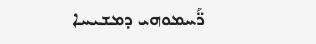ܪ̈ܰܚܡܘܗܝ ܕܡܫܝܚܐ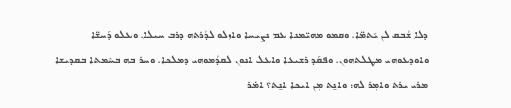ܕܠܐ ܫܳܒܩ ܠܢ ܝܰܬܡ̈ܐ. ܘܩܡܘ ܡܗܝ̈ܡܢܐ ܥܡ ܢܨܝܚܐ ܘܐܙܠܘ ܠܕܳܪܬܗ ܕܪܒ ܚܝܠܐ. ܘܥܠܘ ܕܰܚܫ̈ܐ ܘܐܘܕܥܘܗܝ ܡܛܠܬܗܘܢ. ܘܦܩܰܕ ܪܫܝܥܐ ܘܐܥܠ ܐܢܘܢ ܠܩܕܳܡܘܗܝ ܕܡܠܟܐ. ܘܚܪ ܒܗ ܒܚܶܡܬܐ ܒܩܕܝܫܐ ܡܪܝ ܝܪܬ ܘܐܡ݂ܪ ܠܗ: ܘܐܢ̱ܬ ܡ݂ܢ ܐܝܟܐ ܐܢ̱ܬ؟ ܐܡ̇ܪ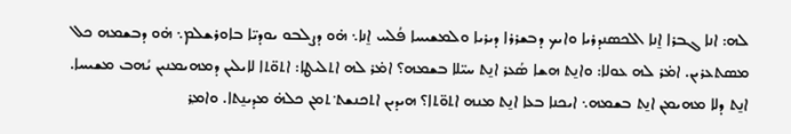ܠܗ: ܐܢܐ ܓܒܪܐ ܐ̱ܢܐ ܐܠܟܣܢܕܪܝܐ ܘܐܝܟ ܕܒܫܪܪܐ ܕܝܪܝܐ ܘܠܡܫܝܚܐ ܦܳܠܚ ܐ̱ܢܐ܆ ܗ̇ܘ ܕܨܠܒܘ ܝܘܕܝ̈ܐ ܒܐܘܪܫܠܡ܆ ܗ̇ܘ ܕܒܫܡܗ ܟܠ ܡܣܬܥܪܝܢ. ܐܡ̇ܪ ܠܗ ܥܘܠܐ: ܘܐܢ̱ܬ ܗܫܐ ܣܳܥܪ ܐܢ̱ܬ ܚܝ̈ܠܐ ܒܫܡܗ؟ ܐܡ̇ܪ ܠܗ ܐܬܠܝܛܐ: ܐܬܘ̈ܬܐ ܠܐܝܠܝܢ ܕܡܗܝܡܢܝܢ ܝܳܗܒ ܡܫܝܚܐ. ܐܢ̱ܬ ܕܠܐ ܡܗܝܡܢ ܐܢ̱ܬ ܒܫܡܗ܆ ܐܝܟܢܐ ܒܥܐ ܐܢ̱ܬ ܡܢܗ ܐܬܘ̈ܬܐ؟ ܗܝܕܝܢ ܐܬܟܢܫܬ݀ ܬܡܢ ܟܠܗ̇ ܡܕܝܢ̱ܬܐ. ܘܐܡ݂ܪ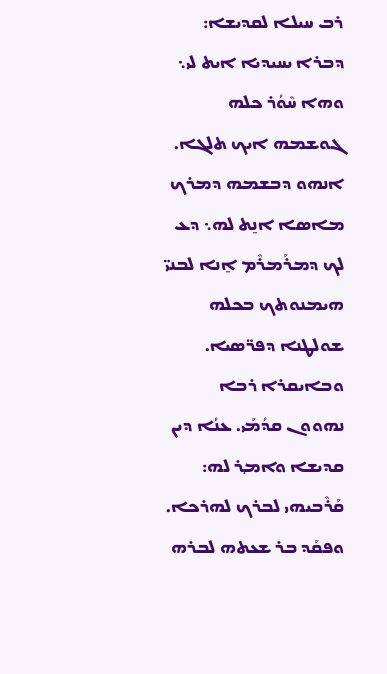ܪܒ ܚܝܠܐ ܠܩܕܝܫܐ: ܕܒܪܐ ܝܚܝܕܝܐ ܐܝܬ ܠܝ܆ ܘܗܐ ܚܶܘܳܪ ܟܠܗ ܓܘܫܡܗ ܐܝܟ ܬܠܓܐ. ܐܢܗܘ ܕܒܫܡܗ ܕܡܪܟ ܡܐܣܐ ܐܢ̱ܬ ܠܗ܆ ܕܥ ܠܟ ܕܡܪܰܡܪܶܡ ܐ̱ܢܐ ܠܒܢܝ̈ ܗܝܡܢܘܬܟ ܒܟܠܗ ܫܘܠܛܢܐ ܕܦܪ̈ܣܝܐ. ܘܒܐܝܩܪܐ ܪܒܐ ܢܗܘܘܢ ܩܕܳܡܰܝ. ܥܢܳܐ ܕܝܢ ܩܕܝܫܐ ܘܐܡ݂ܪ ܠܗ: ܩܰܪܶܒܝܗܝ ܠܒܪܟ ܠܗܪܟܐ. ܘܦܩܰܕ ܒܪ ܫܥܬܗ ܠܒܪܗ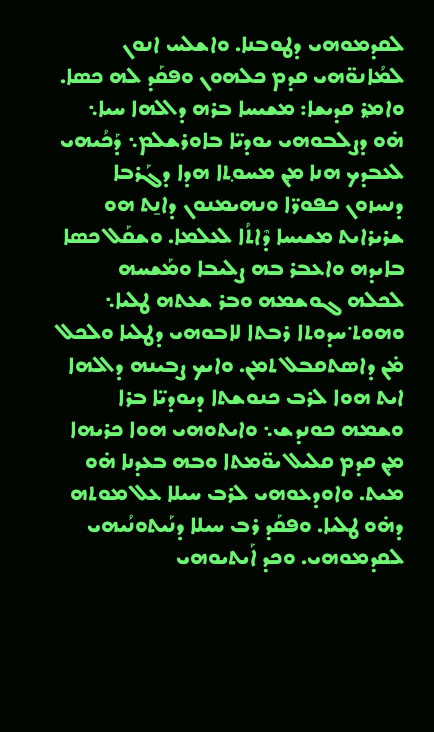ܠܩܕܡܘܗܝ ܕܛܘܒܢܐ. ܘܐܫܠܚ ܐܢܘܢ ܠܡܳܐܢܘ̈ܗܝ ܩܕܡ ܟܠܗܘܢ ܘܦܩܰܕ ܠܗ ܟܣܐ. ܘܐܡ݂ܪ ܩܕܝܫܐ: ܡܫܝܚܐ ܒܪܗ ܕܐܠܗܐ ܚܝܐ܆ ܗ̇ܘ ܕܨܠܒܘܗܝ ܝܘܕܝ̈ܐ ܒܐܘܪܫܠܡ܆ ܕܰܟܳܝܗܝ ܠܥܒܕܟ ܗܢܐ ܡ݂ܢ ܡܚܘ݂ܬܐ ܗܕܐ ܕܓܰܪܒܐ ܕܢܚܙܘܢ ܟܦܘܪ̈ܐ ܘܢܗܝܡܢܘܢ ܕܐܢ̱ܬ ܗܘ ܫܪܝܪܐܝܬ ܡܫܝܚܐ ܕܶܐܬܳܐ ܠܥܠܡܐ. ܘܫܩܰܠ ܟܣܐ ܒܐܝܕܗ ܘܐܥܒܪ ܒܗ ܨܠܝܒܐ ܘܡܰܫܚܗ ܠܟܠܗ ܓܘܫܡܗ ܘܒܪ ܫܥܬܗ ܛܠܝܐ܆ ܘܗܘܬ݀ ܚܕܘܬܐ ܪܒܬܐ ܠܐܒܘܗܝ ܕܛܠܝܐ ܘܠܟܠ ܡ̇ܢ ܕܐܣܬܩܒܠ ܬܡܢ. ܘܐܝܟ ܨܒܝܢܗ ܕܐܠܗܐ ܐܝܬ ܗܘܐ ܠܪܒ ܟܢܘܫܬܐ ܕܝܘܕܝ̈ܐ ܒܪܐ ܘܫܡܗ ܟܘܢܕܫ܆ ܘܐܝܬܘܗܝ ܗܘܐ ܟܪܝܗܐ ܡ݂ܢ ܩܕܡ ܩܠܝܠ ܝܘ̈ܡܬܐ ܘܒܗ ܒܥܕܢܐ ܗ̇ܘ ܡܝܬ. ܘܐܘܕܥܘܗܝ ܠܪܒ ܚܝܠܐ ܥܠ ܡܘܬܗ ܕܗ̇ܘ ܛܠܝܐ. ܘܦܩܰܕ ܪܒ ܚܝܠܐ ܕܢܰܝܬܘܢܳܝܗܝ ܠܩܕܡܘܗܝ. ܘܟܕ ܐܰܝܬܝܘܗܝ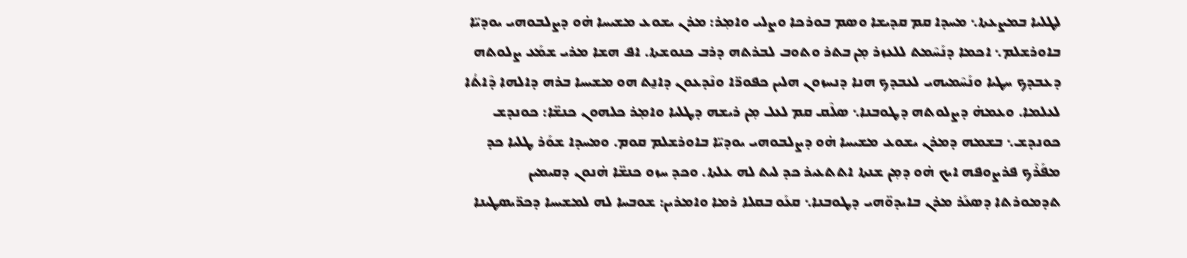ܠܛܠܝܐ ܒܡܨܥܬܐ܆ ܡܚܕܐ ܩܡ ܩܕܝܫܐ ܘܣܡ ܒܘܪܟܐ ܘܨܠܝ ܘܐܡ݂ܪ: ܡܪܢ ܝܫܘܥ ܡܫܝܚܐ ܗ̇ܘ ܕܨܠܒܘܗܝ ܝܘܕܝ̈ܐ ܒܐܘܪܫܠܡ܆ ܐܟܡܐ ܕܢܰܚܶܡܬ ܠܠܥܙܪ ܡ݂ܢ ܒܬܪ ܘܬܘܒ ܠܒܪܬܗ ܕܪܒ ܟܢܘܫܬܐ. ܐܦ ܗܫܐ ܡܪܝ ܫܡܰܥ ܨܠܘܬܗ ܕܥܒܕܟ ܚܛܝܐ ܘܢܰܚܶܡܝܗܝ ܠܥܒܕܟ ܗܢܐ ܕܢܚܙܘܢ ܗܠܝܢ ܟܦܘܪ̈ܐ ܘܢܶܕܥܘܢ ܕܐܢ̱ܬ ܗܘ ܡܫܝܚܐ ܒܪܗ ܕܐܠܗܐ ܕܶܐܬܳܐ ܠܥܠܡܐ. ܘܥܡܗ̇ ܕܨܠܘܬܗ ܕܛܘܒܢܐ܆ ܣܠܶܩ ܩܡ ܠܥܠ ܡ݂ܢ ܪܝܫܗ ܕܛܠܝܐ ܘܐܡ݂ܪ ܟܠܗܘܢ ܟܢܫ̈ܐ: ܟܘܢܕܫ ܟܘܢܕܫ܆ ܒܫܡܗ ܕܡܪܢ ܝܫܘܥ ܡܫܝܚܐ ܗ̇ܘ ܕܨܠܒܘܗܝ ܝܘܕܝ̈ܐ ܒܐܘܪܫܠܡ ܩܘܡ. ܘܡܚܕܐ ܫܘܰܪ ܛܠܝܐ ܟܕ ܡܦܰܪܶܟ ܦܪܨܘܦܗ ܐܝܟ ܗ̇ܘ ܕܡ݂ܢ ܫܢܬܐ ܐܬܬܥܝܪ ܟܕ ܠܝܬ ܠܗ ܥܠܬܐ. ܘܟܕ ܚܙܘ ܟܢܫ̈ܐ ܗ̇ܢܘܢ ܕܩܝܡܝܢ ܬܕܡܘܪܬܐ ܕܣܥܰܪ ܡܪܢ ܒܐܝܕܘ̈ܗܝ ܕܛܘܒܢܐ܆ ܩܥܰܘ ܒܩܠܐ ܪܡܐ ܘܐܡܪܝܢ: ܫܘܒܚܐ ܠܗ ܠܡܫܝܚܐ ܕܟܪ̈ܝܣܛܝܢܐ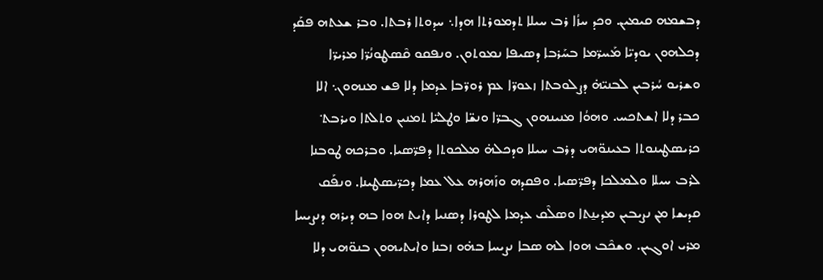ܕܒܫܡܗ ܩܝܡܝܢ. ܘܟܕ ܚܙܳܐ ܪܒ ܚܝܠܐ ܬܕܡܘܪܬܐ ܗܕܐ܆ ܚܕܘܬܐ ܪܒܬܐ. ܘܒܪ ܫܥܬܗ ܦܩܰܕ ܕܟܠܗܘܢ ܝܘܕܝ̈ܐ ܡܰܚܪ̈ܡܐ ܒܚܰܪܒܐ ܕܣܝܦܐ ܢܡܘܬܘܢ. ܘܢܦܩܘ ܩܶܣܛܘܢܳܪ̈ܐ ܡܪܝܪ̈ܐ ܘܫܪܝܘ ܚܳܪܒܝܢ ܠܒܢܝ̈ܗ̇ ܕܨܠܘܒܬܐ ܙܥܘܪ̈ܐ ܥܡ ܪܘܪ̈ܒܐ ܥܕܡܐ ܕܠܐ ܦܫ ܡܢܗܘܢ܆ ܐܠܐ ܟܒܪ ܕܠܐ ܐܫܬܟܚ. ܘܗܘܳܐ ܡܢܝܢܗܘܢ ܓܒܪ̈ܐ ܘܢܫ̈ܐ ܘܛܠܝ̈ܐ ܬܡܢܝܢ ܘܬܠܬܐ ܘܝܪܒܬ݀ ܟܪܝܣܛܝܢܘܬܐ ܒܥܝܢܘ̈ܗܝ ܕܪܒ ܚܝܠܐ ܘܕܟܠܗ̇ ܡܠܟܘܬܐ ܕܦܪ̈ܣܝܐ. ܘܒܪܟܗ ܛܘܒܢܐ ܠܪܒ ܚܝܠܐ ܘܠܡܠܟܐ ܕܦܪ̈ܣܝܐ. ܘܦܩܕܗ ܘܙܰܗܪܗ ܥܠ ܥܡܐ ܕܟܪ̈ܝܣܛܝܢܐ. ܘܢܦܰܩ ܩܕܝܫܐ ܡ݂ܢ ܢܨܝܒܝܢ ܡܕܝܢ̱ܬܐ ܘܣܠܶܩ ܥܕܡܐ ܠܛܘܪܐ ܕܣܢܝܐ ܕܐܝܬ ܗܘܐ ܒܗ ܕܝܪܗ ܕܢܨܝܚܐ ܡܪܝ ܐܘܓܝܢ. ܘܫܟܶܒ ܗܘܐ ܠܗ ܣܒܐ ܢܨܝܚܐ ܒܗ̇ܘ ܙܒܢܐ ܘܐܝܬܝܗܘܢ ܒܢܘ̈ܗܝ ܕܠܐ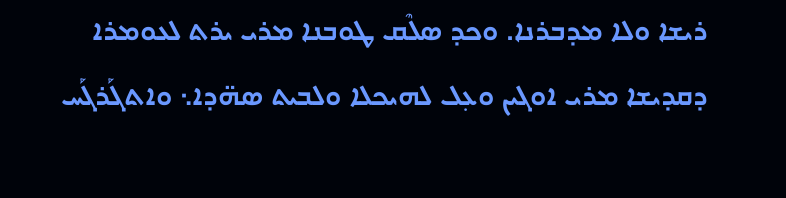ܪܝܫܐ ܘܠܐ ܡܕܒܪܢܐ. ܘܟܕ ܣܠܶܩ ܛܘܒܢܐ ܡܪܝ ܝܪܬ ܠܥܘܡܪܐ ܕܩܕܝܫܐ ܡܪܝ ܐܘܓܝܢ ܘܥ݂ܠ ܠܗܝܟܠܐ ܘܠܒܝܬ ܣܗ̈ܕܐ܆ ܘܐܬܓܰܪܓܰܚ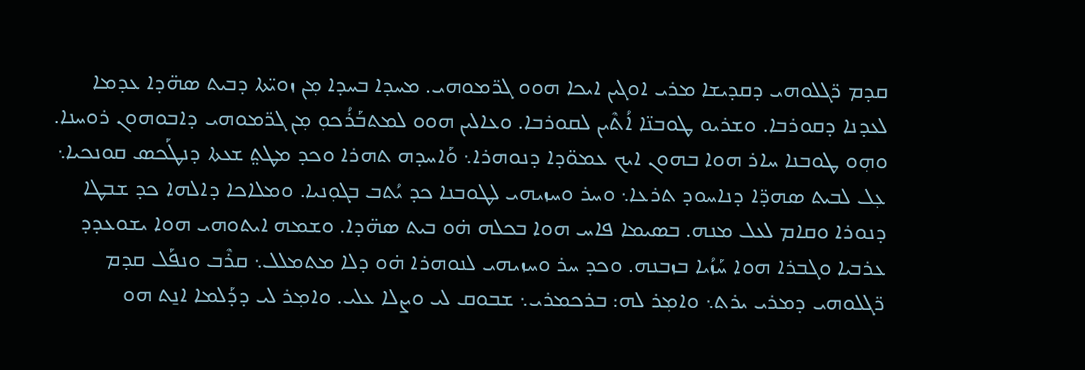ܩܕܡ ܪ̈ܓܠܘܗܝ ܕܩܕܝܫܐ ܡܪܝ ܐܘܓܝܢ ܐܝܟܐ ܗܘܘ ܓܪ̈ܡܘܗܝ. ܡܚܕܐ ܒܚܕܐ ܡ݂ܢ ܙܘܝ̈ܬܐ ܕܒܝܬ ܣܗ̈ܕܐ ܥܕܡܐ ܠܥܕܢܐ ܕܩܘܪܒܐ. ܘܫܪܝܘ ܛܘܒܢ̈ܐ ܐܳܬܶܝܢ ܠܩܘܪܒܐ. ܘܥܐܠܝܢ ܗܘܘ ܠܡܬܒܰܪܳܟܘ݂ ܡ݂ܢ ܓܪ̈ܡܘܗܝ ܕܐܒܘܗܘܢ ܪܘܚܢܐ. ܘܗ݂ܘ ܛܘܒܢܐ ܚܐܪ ܗܘܐ ܒܗܘܢ ܐܝܟ ܥܡܘ̈ܕܐ ܕܢܘܗܪܐ܆ ܘܰܐܚܕܗ ܬܗܪܐ ܘܟܕ ܡܛܬ݀ ܫܥܬܐ ܕܢܛܰܟܣ ܩܘܢܟܝܐ܆ ܥ݂ܠ ܠܒܝܬ ܣܗܕ̈ܐ ܕܢܐܚܘܕ ܬܪܥܐ܆ ܘܚܪ ܘܚܙܝܗܝ ܠܛܘܒܢܐ ܟܕ ܝܳܬܒ ܒܓܘ݂ܢܝܐ. ܘܡܠܐܟܐ ܕܐܠܗܐ ܟܕ ܫܒܛܐ ܕܢܘܪܐ ܘܩܐܡ ܠܥܠ ܡܢܗ. ܒܣܝܡܐ ܦܐܚ ܗܘܐ ܒܟܠܗ ܗ̇ܘ ܒܝܬ ܣܗ̈ܕܐ. ܘܫܡܗ ܐܝܬܘܗܝ ܗܘܐ ܝܫܘܥܕܕ ܥܪܒܝܐ ܘܓܒܪܐ ܗܘܐ ܚܰܙܳܝܐ ܒܙܒܢܗ. ܘܟܕ ܚܪ ܘܚܙܝܗܝ ܠܢܘܗܪܐ ܗ̇ܘ ܕܠܐ ܡܬܡܠܠ܆ ܩܪܶܒ ܘܢܦܰܠ ܩܕܡ ܪ̈ܓܠܘܗܝ ܕܡܪܝ ܝܪܬ܆ ܘܐܡ݂ܪ ܠܗ: ܒܪܟܡܪܝ܆ ܫܒܘܩ ܠܝ ܘܨܠܐ ܥܠܝ. ܘܐܡ݂ܪ ܠܝ ܕܕܰܠܡܐ ܐܢ̱ܬ ܗܘ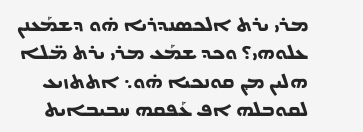ܡܪܝ ܝܪܬ ܐܠܟܣܢܕܪܝܐ ܗ̇ܘ ܕܫܡܰܥܢܢ ܥܠܘܗܝ؟ ܘܟܕ ܫܡܰܥ ܡܪܝ ܝܪܬ ܡ̈ܠܐ ܗܠܝܢ ܡ݂ܢ ܩܘܢܟܝܐ ܗ̇ܘ܆ ܐܬܬܙܝܥ ܠܩܘܒܠܗ ܐܦ ܥܰܦܩܗ ܚܒܝܒܐܝܬ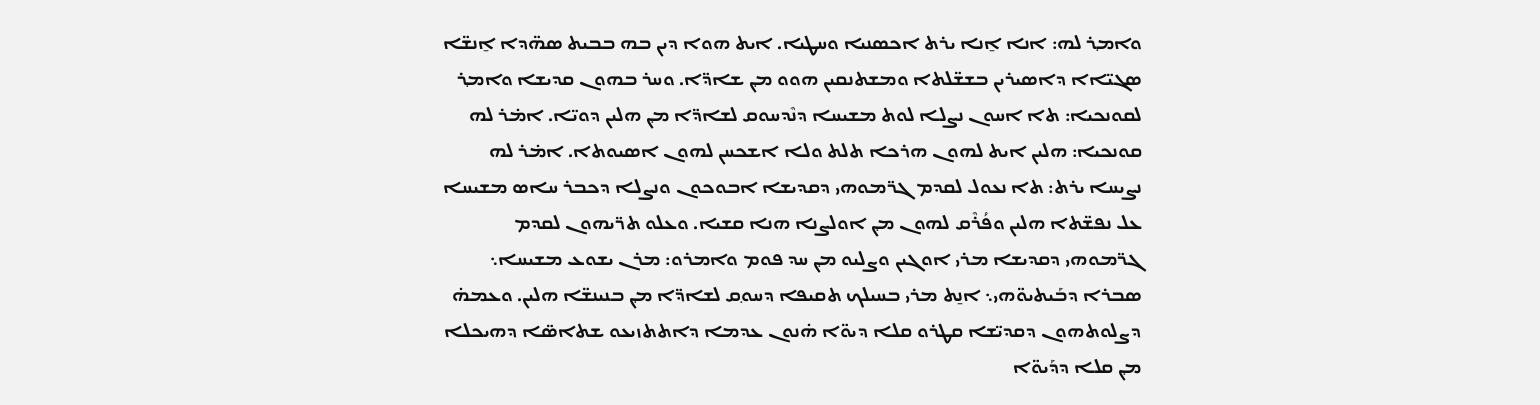ܘܐܡ݂ܪ ܠܗ: ܐܢܐ ܐ̱ܢܐ ܝܪܬ ܐܟܣܢܝܐ ܘܚܛܝܐ. ܐܝܬ ܗܘܐ ܕܝܢ ܒܗ ܒܒܝܬ ܣܗ̈ܕܐ ܐ̱ܢܫ̈ܐ ܣܓܝ̈ܐܐ ܕܐܣܝܪܝܢ ܒܫܫ̈ܠܬܐ ܘܡܫܬܢܩܝܢ ܗܘܘ ܡ݂ܢ ܫܐܕ̈ܐ. ܘܚܪ ܒܗܘܢ ܩܕܝܫܐ ܘܐܡ݂ܪ ܠܩܘܢܟܝܐ: ܬܐ ܐܚܘܢ ܢܨܠܐ ܠܘܬ ܡܫܝܚܐ ܕܢܶܕܚܘܩ ܠܫܐܕ̈ܐ ܡ݂ܢ ܗܠܝܢ ܕܘܝ̈ܐ. ܐܡ̇ܪ ܠܗ ܩܘܢܟܝܐ: ܗܠܝܢ ܐܝܬ ܠܗܘܢ ܗܪܟܐ ܬܠܬ ܘܠܐ ܐܫܟܚܢ ܠܗܘܢ ܐܣܝܘܬܐ. ܐܡ̇ܪ ܠܗ ܢܨܝܚܐ ܝܪܬ: ܬܐ ܢܥܘܠ ܠܩܕܡ ܓܪ̈ܡܘܗܝ ܕܩܕܝܫܐ ܐܒܘܟܘܢ ܘܢܨܠܐ ܕܟܒܪ ܚܐܣ ܡܫܝܚܐ ܥܠ ܢܦܫ̈ܬܐ ܗܠܝܢ ܘܦܳܪܶܩ ܠܗܘܢ ܡ݂ܢ ܐܘܠܨܢܐ ܗܢܐ ܩܫܝܐ. ܘܥܠܘ ܬܪ̈ܝܗܘܢ ܠܩܕܡ ܓܪ̈ܡܘܗܝ ܕܩܕܝܫܐ ܡܪܝ ܐܘܓܝܢ ܘܨܠܝܘ ܡ݂ܢ ܚܕ ܦܘܡ ܘܐܡܪܘ: ܡܪܢ ܝܫܘܥ ܡܫܝܚܐ܆ ܣܒܪܐ ܕܒܰܝܬܝܘ̈ܗܝ܆ ܐܢ̱ܬ ܡܪܝ ܒܚܝܠܟ ܬܩܝܦܐ ܕܚܘ݂ܩ ܠܫܐܕ̈ܐ ܡ݂ܢ ܒܢܝܢܫ̈ܐ ܗܠܝܢ. ܘܥܡܗ̇ ܕܨܠܘܬܗܘܢ ܕܩܕܝ̈ܫܐ ܩܛܪܘ ܩܠܐ ܕܝܘ̈ܐ ܗ̇ܢܘܢ ܥܕܡܐ ܕܐܬܬܙܝܥܘ ܫܬܐܣ̈ܐ ܕܗܝܟܠܐ ܡ݂ܢ ܩܠܐ ܕܕܰܝܘ̈ܐ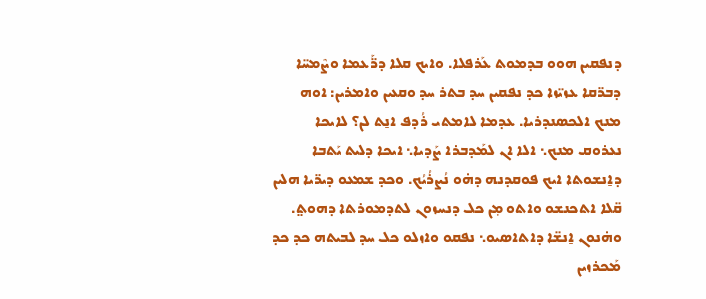ܕܢܦܩܝܢ ܗܘܘ ܒܕܡܘܬ ܥܰܪܦܠܐ. ܘܐܝܟ ܩܠܐ ܕܪ̈ܰܥܡܐ ܘܨܶܡܚ̈ܐ ܕܒܪ̈ܩܐ ܥܙܝ̈ܙܐ ܟܕ ܢܦܩܝܢ ܚܕ ܒܬܪ ܚܕ ܘܩܥܝܢ ܘܐܡܪܝܢ: ܐܘܗ ܡܢܟ ܐܠܟܣܢܕܪܝܐ. ܥܕܡܐ ܠܐܡܬܝ ܪܳܕܦ ܐܢ̱ܬ ܠܢ؟ ܠܐܝܟܐ ܢܥܪܘܩ ܡܢܟ܆ ܐܠܐ ܐܢ ܠܡܰܕܒܪܐ ܨܰܕܝܐ܆ ܐܝܟܐ ܕܠܝܬ ܝܰܬܒܐ ܕܐ̱ܢܫܘܬܐ ܐܝܟ ܦܘܩܕܢܗ ܕܗ̇ܘ ܢܳܨܪܳܝܳܟ. ܘܟܕ ܫܡܥܘ ܕܝܪ̈ܝܐ ܗܠܝܢ ܩ̈ܠܐ ܐܬܟܢܫܘ ܘܐܬܘ ܡ݂ܢ ܟܠ ܕܢܚܙܘܢ ܠܬܕܡܘܪܬܐ ܕܗܘܬ݀. ܘܗ̇ܢܘܢ ܐ̱ܢܫ̈ܐ ܕܐܬܐܣܝܘ܆ ܢܦܩܘ ܘܐܙܠܘ ܟܠ ܚܕ ܠܒܝܬܗ ܟܕ ܟܕ ܡܰܟܪܙܝܢ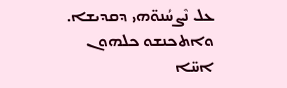ܥܠ ܢܶܨܚܳܢܘ̈ܗܝ ܕܩܕܝܫܐ. ܘܐܬܟܢܫܘ ܟܠܗܘܢ ܐܚ̈ܐ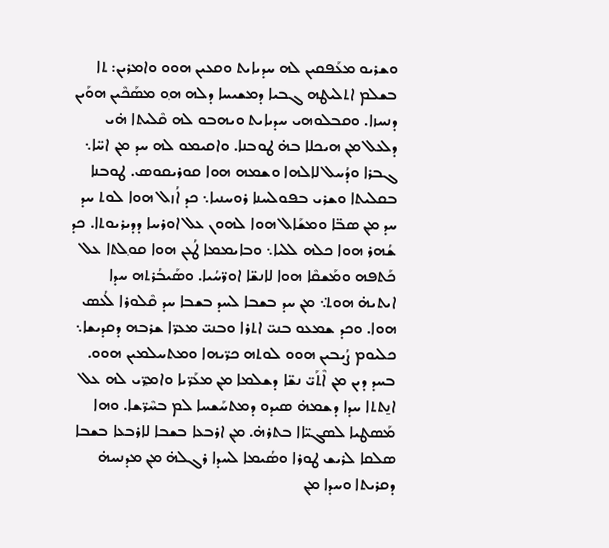ܘܫܪܝܘ ܡܥܰܦܩܝܢ ܠܗ ܚܕܝܐܝܬ ܘܩܥܝܢ ܗܘܘ ܘܐܡܪܝܢ: ܬܐ ܒܫܠܡ ܐܬܠܝܛܗ ܓܒܝܐ ܕܡܫܝܚܐ ܕܠܗ ܗ݂ܘ ܡܣܰܟܶܝܢ ܗܘܰܝܢ ܕܢܚܙܐ. ܘܩܒܠܘܗܝ ܚܕܝܐܝܬ ܘܝܗܒܘ ܠܗ ܩܶܠܝܬܐ ܗ̇ܝ ܕܠܥܠ ܡ݂ܢ ܗܝܟܠܐ ܒܗ̇ ܛܘܒܢܐ. ܘܐܩܝܡܘ ܠܗ ܚܕ ܡ݂ܢ ܐܚ̈ܐ܆ ܓܒܪܐ ܘܕܳܚܠ ܠܐܠܗܐ ܘܫܡܗ ܗܘܐ ܩܘܪܝܩܘܣ. ܛܘܒܢܐ ܒܩܠܝܬܐ ܘܫܪܝ ܒܦܘܠܚܢܐ ܪܘܚܢܝܐ܆ ܟܕ ܐܳܙܠ ܗܘܐ ܠܘܬ ܚܕ ܚܕ ܡ݂ܢ ܣܒ̈ܐ ܘܡܫܰܐܠ ܗܘܐ ܠܗܘܢ ܥܠ ܐܘܪܚܐ ܕܕܝܪܝܘܬܐ. ܟܕ ܫܳܗܪ ܗܘܐ ܟܠܗ ܠܠܝܐ܆ ܘܒܐܝܡܡܐ ܛܳܥܢ ܗܘܐ ܩܘ݂ܠܬܐ ܥܠ ܟܰܬܦܗ ܘܡܰܫܩܶܐ ܗܘܐ ܠܐܢܫ̈ܐ ܐܘܪ̈ܚܳܝܐ. ܘܣܰܝܒܳܪܬܗ ܚܕܐ ܐܝܬܝܗ̇ ܗܘܬ݀܆ ܡ݂ܢ ܚܕ ܒܫܒܐ ܠܚܕ ܒܫܒܐ ܚܕ ܩܶܠܘܪܐ ܠܳܥܣ ܗܘܐ. ܘܟܕ ܫܡܥܘ ܒܢܝ̈ ܐܬܪܐ ܘܒܢܝ̈ ܡܥܪ̈ܐ ܫܪܒܗ ܕܩܕܝܫܐ܆ ܟܠܝܘܡ ܨܳܝܒܝܢ ܗܘܘ ܠܘܬܗ ܟܪ̈ܝܗܐ ܘܡܬܚܠܡܝܢ ܗܘܘ. ܒܚܕ ܕܝܢ ܡ݂ܢ ܐܶܬܰܝ̈ ܢܫ̈ܐ ܕܫܠܡܐ ܡ݂ܢ ܡܥܰܪ̈ܝܐ ܘܐܡ݂ܪ̈ܝ ܠܗ ܥܠ ܐܢ̱ܬܬܐ ܚܕܐ ܕܫܡܗ̇ ܣܝܕܘ ܕܡܬܚܰܫܚܐ ܠܡ ܒܚܶܪ̈ܫܐ. ܘܗܐ ܡܰܣܛܝܐ ܠܣܓܝ̈ܐܐ ܒܬܪܗ̇. ܡ݂ܢ ܐܪܒܥܐ ܒܫܒܐ ܠܐܪܒܥܐ ܒܫܒܐ ܣܠܩܐ ܠܪܝܫ ܛܘܪܐ ܘܣܳܝܡܐ ܠܚܕܐ ܪܓܠܗ̇ ܡ݂ܢ ܡܕܢܚܗ̇ ܕܩܪܝܬܐ ܘܚܕܐ ܡ݂ܢ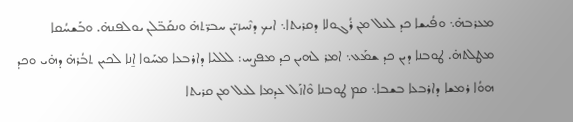ܡܥܪܒܗ̇܆ ܘܦܳܝܫܐ ܟܕ ܠܥܠ ܡ݂ܢ ܪܳܓܘܠܐ ܕܩܪܝܬܐ܆ ܐܝܟ ܕܢܶܚܙܝ̈ܢ ܚܒܪ̈ܬܗ̇ ܘܢܩܰܒ̈ܠܢ ܝܘܠܦܢܗ̇. ܘܒܰܫܚܳܩܐ ܡܛܠܬܗ̇. ܛܘܒܢܐ ܕܝܢ ܟܕ ܫܡܰܥ܆ ܐܡ݂ܪ ܠܗܝܢ ܟܕ ܡܦܨܚ: ܠܠܠܝܐ ܕܐܪܒܥܐ ܡܚܰܘܐ ܐ̱ܢܐ ܠܟܝܢ ܬܒܳܪܗ̇ ܕܗ̇ܝ ܘܟܕ ܗܘܳܐ ܪܡܫܐ ܕܐܪܒܥܐ ܒܫܒܐ܆ ܩܡ ܛܘܒܢܐ ܘܶܐܙܰܠ ܥܕܡܐ ܠܥܠ ܡ݂ܢ ܩܪܝܬܐ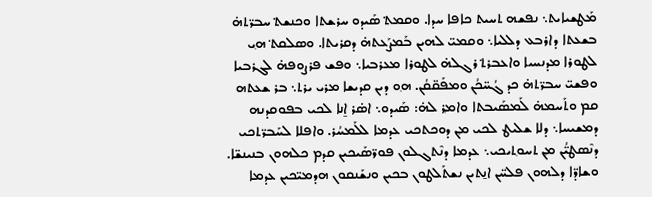ܡܰܛܫܝܐܝܬ܆ ܢܦܫܗ ܬܚܝܬ ܟܐܦܐ ܚܕܐ. ܘܩܡܬ݀ ܣܰܝܕܘ ܚܪܫܬܐ ܘܟܢܫܬ݀ ܚܒܪ̈ܬܗ̇ ܒܫܥܬܐ ܕܐܪܒܥ ܕܠܠܝܐ܆ ܘܩܡܝ̈ ܠܗܝܢ ܒܰܡܨܰܥܬܗ̇ ܕܩܪܝܬܐ. ܘܣܠܩܬ݀ ܗ݂ܝ ܠܛܘܪܐ ܡܕܢܚܝܐ ܘܐܥܒܪܬ݀ ܪܓܠܗ̇ ܠܛܘܪܐ ܡܥܪܒܝܐ܆ ܘܦܫ ܦܪܨܘܦܗ̇ ܠܓܪܒܝܐ ܘܦܫܝ̈ ܚܒܪ̈ܬܗ̇ ܟܕ ܓܳܚ̈ܟܳܢ ܘܡܦܰܩ̈ܩܳܢ. ܗ݂ܘ ܕܝܢ ܩܕܝܫܐ ܡܪܝ ܝܪܬ܆ ܒܪ ܫܥܬܗ ܩܡ ܘܬܰܚܡܗ̇ ܠܰܡܣܰܝܒܬܐ ܘܐܡ݂ܪ ܠܗ̇: ܣܰܝܕܘ܆ ܐܣ̇ܪ ܐ̱ܢܐ ܠܟܝ ܒܦܘܩܕܢܗ ܕܡܫܝܚܐ܆ ܕܠܐ ܫܠܝܛ ܠܟܝ ܡ݂ܢ ܕܘܟܬܟܝ ܥܕܡܐ ܠܠܰܡܚܳܪ. ܘܐܦܠܐ ܠܚܰܒܪ̈ܬܟܝ ܕܢܶܣܛܝ̈ܳܢ ܡ݂ܢ ܬܚܘ݂ܬܝܟܝ܆ ܥܕܡܐ ܕܢܶܬܓܠܘܢ ܦܘܪ̈ܣܰܝܟܝܢ ܩܕܡ ܟܠܗܘܢ ܒܢܝܢܫ̈ܐ. ܘܫܐܕ̈ܐ ܕܠܗܘܢ ܦܠܚ̈ܢ ܐܢ̱ܬܝܢ ܢܫܬܰܠܛܘܢ ܒܟܝܢ ܘܢܫܰܢܩܘܢ ܗܕܡܝ̈ܟܝܢ ܥܕܡܐ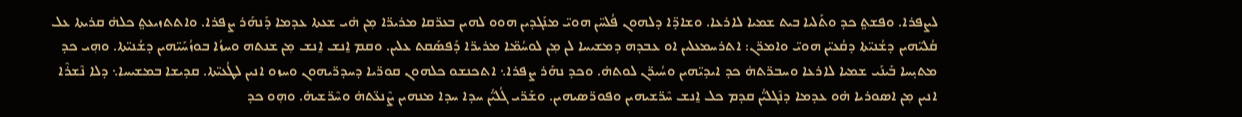ܠܨܦܪܐ. ܘܦܫܬ݀ ܟܕ ܘܬܰܠܝܐ ܒܝܬ ܫܡܝܐ ܠܐܪܥܐ. ܘܫܐܕ̈ܐ ܕܠܗܘܢ ܦܳܠܚ̈ܢ ܗܘܝ̈ ܡܢܰܓܕܝܢ ܗܘܘ ܠܗܝܢ ܒܥܪ̈ܩܐ ܡܪܝܪ̈ܐ ܡ݂ܢ ܗ̇ܝ ܫܥܬܐ ܥܕܡܐ ܕܰܢܗܰܪ ܨܦܪܐ. ܘܐܬܬܙܝܥܬ݀ ܟܠܗ̇ ܩܪܝܬܐ ܥܠ ܩܳܠܝ̈ܗܝܢ ܕܫܳܢܝ̈ܬܐ ܕܩܳܥܝ̈ܢ ܗܘܝ̈ ܘܐܡܪ̈ܢ: ܐܬܪܚܡܥܠܝܢ ܐܘ ܥܒܕܗ ܕܡܫܝܚܐ ܠܢ ܡ݂ܢ ܠܘܚܳܡ̈ܐ ܡܪܝܪ̈ܐ ܕܰܦܣܰܩܬ ܥܠܝܢ. ܘܩܡ ܐ̱ܢܫ ܐ̱ܢܫ ܡ݂ܢ ܫܢܬܗ ܘܚܙܳܐ ܒܘܙܳܚܰܝ̈ܗܝܢ ܕܫܳܢܝ̈ܬܐ. ܘܗ݂ܝ ܟܕ ܡܬܝ̣ܚܐ ܒܰܝܢܰܝ ܫܡܝܐ ܠܐܪܥܐ ܘܚܒܪ̈ܬܗ̇ ܟܕ ܐܝܕܝ̈ܗܝܢ ܘܚܳܝܪ̈ܢ ܠܘܬܗ̇. ܘܟܕ ܢܗܰܪ ܨܦܪܐ܆ ܐܬܟܢܫܘ ܟܠܗܘܢ ܩܘܪ̈ܝܐ ܕܚܕܪ̈ܝܗܘܢ ܘܚܙܘ ܐܢܝܢ ܠܛܳܥܝ̈ܬܐ. ܩܕܝܫܐ ܒܡܫܝܚܐ܆ ܕܠܐ ܢܶܫܪܶܐ ܐܢܝܢ ܡ݂ܢ ܐܣܘܪܝܐ ܗ̇ܘ ܥܕܡܐ ܕܢܶܓܠܝ̈ܳܢ ܩܕܡ ܟܠ ܐ̱ܢܫ ܚܶܪ̈ܫܝܗܝܢ ܘܦܘܪ̈ܣܝܗܝܢ. ܘܫܰܪ̈ܝ ܓܳܠܝ̈ܳܢ ܚܕܐ ܚܕܐ ܡܢܗܝܢ ܨܶܢܥ̈ܬܗ̇ ܘܚܶܪ̈ܫܝܗ̇. ܘܗ݂ܘ ܟܕ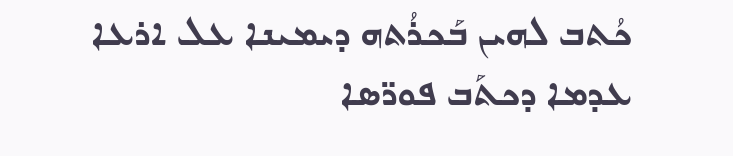ܟܳܬܒ ܠܗܝܢ ܒܰܟܪܳܬܗ ܕܝܡܝܢܐ ܥܠ ܐܪܥܐ ܥܕܡܐ ܕܟܬܰܒ ܦܘܪ̈ܣܐ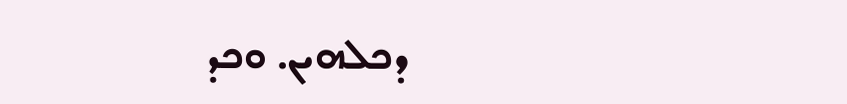ܕܟܠܗܝܢ. ܘܟܕ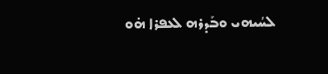ܠܚܳܝܗܝ ܘܒܰܕܪܗ ܠܥܦܪܐ ܗ̇ܘ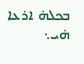ܒܟܠܗ̇ ܐܪܥܐ ܗ̇ܝ܆